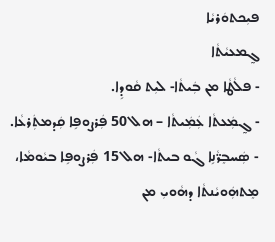ܦܝܼܟܬܘܿܪܝܵܐ
ܓ̰ܡܥܝܵܬܵܐ
- ܦܠܵܛܵܐ ܡܢ ܒܲܝܬܵܐ- ܠܝܼܬ ܩܵܘܕܹܐ.
- ܓ̰ܡܲܥܬܵܐ ܥܲܡܲܝܬܵܐ – ܗܠ 50 ܦܲܪܨܘܦܹܐ ܩܲܕܡܬܲܪܥܵܐ.
- ܣܲܚܒܸܪ̈ܵܢܹܐ ܓܵܘ ܒܝܬܵܐ- ܗܠ 15 ܦܲܪܨܘܦܹܐ ܒܝܵܘܡܵܐ، ܡܸܬܗܲܘܝܵܢܬܵܐ ܕܗܵܘܝܼ ܡܢ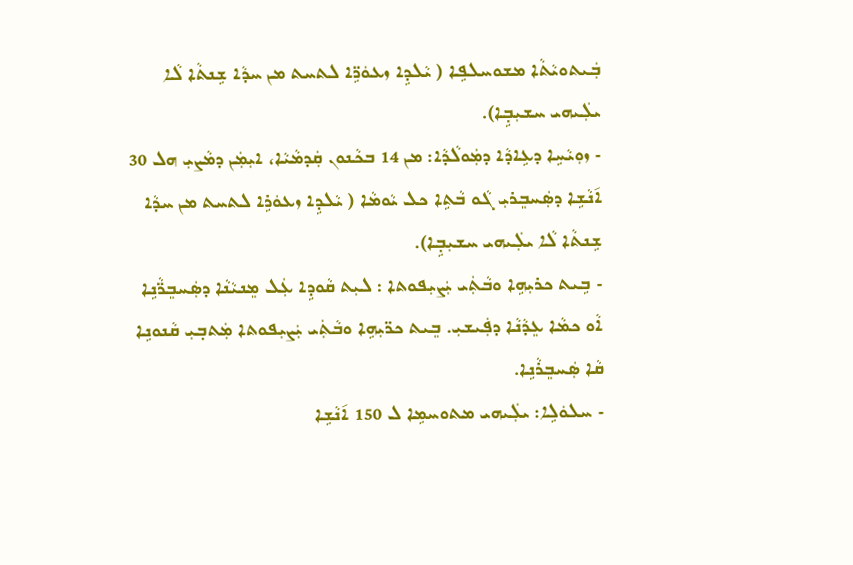ܒܲܝܬܘܝܵܬܵܐ ܡܫܘܚܠܦܹܐ ( ܝܵܠܕܹܐ ܙܥܘܿܪܹ̈ܐ ܠܬܚܬ ܡܢ ܚܕܵܐ ܫܹܢܬܵܐ ܠܵܐ ܝܠܲܝܗܝ ܚܫܝܼܒ݂ܹܐ).
- ܙܘܼܝܵܚܹܐ ܕܥܹܐܕܵܐ ܕܡܲܘܠܵܕܵܐ: ܡܢ 14 ܒܟܵܢܘܢ ܩܲܕܡܵܝܵܐ، ܐܝܼܡܲܢ ܕܡܵܨܝܼ ܗܠ 30 ܐ݇ܢܵܫܹܐ ܕܣܲܚܒܸܪܝܼ ܓܵܘ ܒܵܬܹܐ ܟܠ ܝܵܘܡܵܐ ( ܝܵܠܕܹܐ ܙܥܘܿܪܹܐ ܠܬܚܬ ܡܢ ܚܕܵܐ ܫܹܢܬܵܐ ܠܵܐ ܝܠܲܝܗܝ ܚܫܝܼܒ݂ܹܐ).
- ܒܹܝܬ ܟܪܝܼܗܹܐ ܘܒܵܬܲܝ ܝܲܨܝܼܦܘܬܐ : ܠܝܼܬ ܩܵܘܕܹܐ ܥܲܠ ܡܸܢܝܵܢܵܐ ܕܣܲܚܒܸܪ̈ܵܢܹܐ ܐܵܘ ܟܡܵܐ ܥܸܕܵܢܵܐ ܕܦܲܝܫܝܼ. ܒܸܝܬ ܟܪ̈ܝܼܗܹܐ ܘܒܵܬܲܝ ܝܲܨܝܼܦܘܬܐ ܡܲܬܒ݂ܝܼ ܩܵܢܘܢܹܐ ܩܵܐ ܣܲܚܒܸܪܵܢܹܐ.
- ܚܠܘܿܠܹܐ: ܝܠܲܝܗܝ ܡܬܘܚܡܹܐ ܠ 150 ܐ݇ܢܵܫܹܐ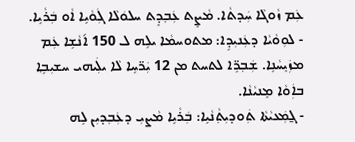ܥܲܡ ܙܵܘܓܵܐ ܚܲܕܬܵܐ. ܡܵܨܸܬ ܥܲܒ݂ܕܸܬ ܚܠܘܿܠܵܐ ܓܲܘܵܝܹܐ ܐܵܘ ܒܲܪܵܝܹܐ.
- ܠܘܼܘܵܝܵܐ ܕܥܲܢܝܼܕܹܐ: ܡܬܘܚܡܵܐ ܝܠܹܗ ܠ 150 ܐ݇ܢܵܫܹܐ ܥܲܡ ܡܙܲܝܸܚܵܢܹܐ. ܫܲܒ݂ܪܹ̈ܐ ܠܬܚܬ ܡܢ 12 ܝܲܪ̈ܚܹܐ ܠܵܐ ܝܠܲܝܗܝ ܚܫܝܼܒ݂ܹܐ ܒܐܲܘܵܐ ܡܸܢܝܵܢܵܐ.
- ܓ̰ܡܲܥܝܵܬܵܐ ܬܲܘܕܝܼܬ݂ܵܢܵܝܹܐ: ܒܲܪܵܝܹܐ ܡܵܨܝܼ ܕܥܲܒ݂ܕܝܼܢ ܠܹܗ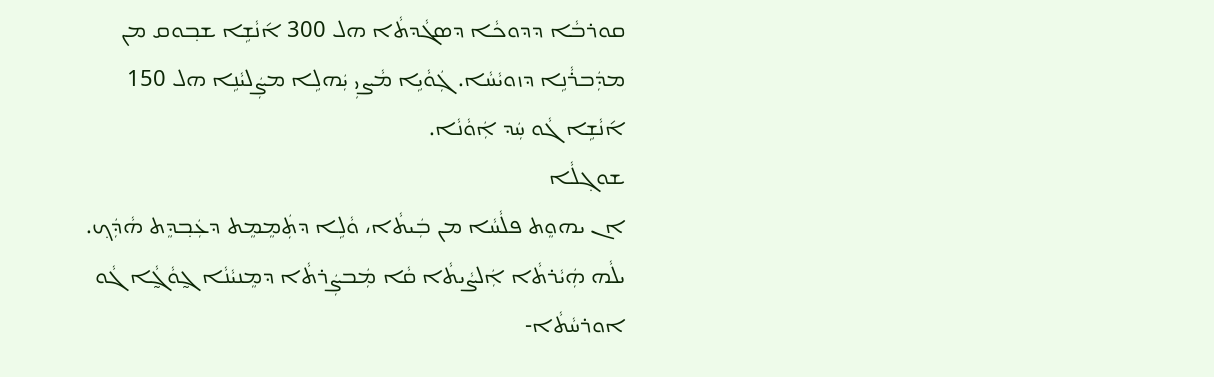ܩܘܪܒܵܐ ܕܕܘܟܵܐ ܕܣܓܵܕܬܵܐ ܗܠ 300 ܐ݇ܢܵܫܹܐ ܫܒ݂ܘܩ ܡܢ ܡܕܲܒܪܵܢܹܐ ܕܙܘܝܵܚܵܐ. ܓܲܘܵܝܹܐ ܡܵܨܝܼ ܝܲܗܠܹܐ ܡܨܲܠܝܵܢܹܐ ܗܠ 150 ܐ݇ܢܵܫܹܐ ܓܵܘ ܚܲܕ ܐܲܘܵܢܵܐ.
ܫܘܓ݂ܠܵܐ
ܐܢ ܝܗܘܸܬ ܦܠܵܚܵܐ ܡܢ ܒܲܝܬܵܐ، ܘܵܠܹܐ ܕܬܲܡܸܡܸܬ ܕܥܲܒ݂ܕܸܬ ܗܵܕܲܟ݂. ܝܠܵܗ ܗܲܝܵܪܬܵܐ ܐܲܠܨܵܝܬܵܐ ܩܵܐ ܡܲܒܨܲܪܬܵܐ ܕܡܸܢܝܵܢܵܐ ܓ̰ܘܵܓ̰ܵܐ ܓܵܘ ܐܘܪܚܵܬܵܐ-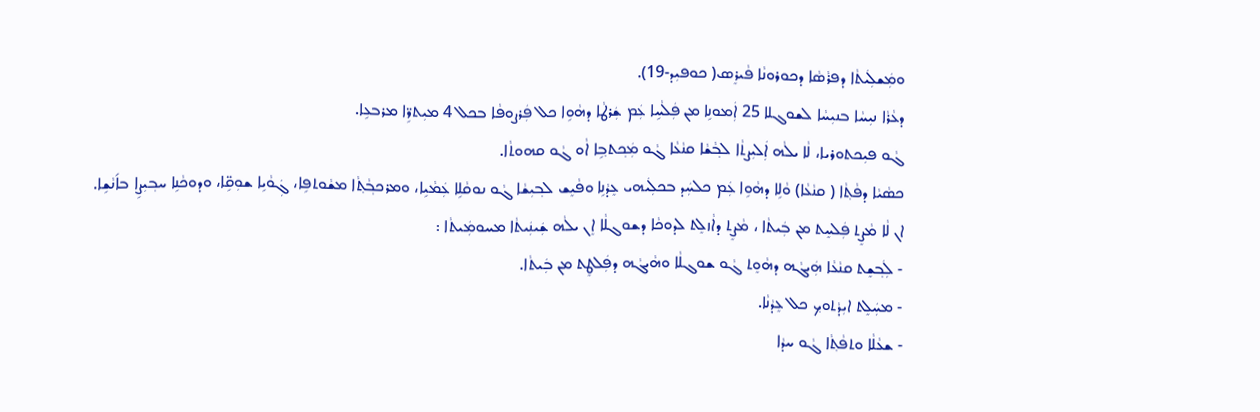ܘܡܲܫܠܲܝܬܵܐ ܕܦܪܵܣܵܐ ܕܟܘܪܘܢܵܐ ܦܵܝܪܸܣ( ܟܘܦܝܼܕ-19).
ܕܥܵܪܵܐ ܢܝܼܚܵܐ ܒܢܝܼܚܵܐ ܠܫܘܓܠܐ 25 ܐܲܡܘܢܹܐ ܡܢ ܦܲܠܵܚܹܐ ܥܲܡ ܫܲܪܛܵܐ ܕܗܵܘܹܐ ܟܠ ܦܲܪܨܘܦܵܐ ܒܟܠ 4 ܡܝܼܬܪܹ̈ܐ ܡܪܒܥܹܐ.
ܓܵܘ ܦܝܼܟܬܘܪܝܐ، ܠܵܐ ܝܠܵܗ ܐܲܠܝܼܨܬܵܐ ܠܒ݂ܵܫܵܐ ܩܢܵܥܵܐ ܓܵܘ ܡܲܟ݂ܬܒ݂ܹܐ ܐܵܘ ܓܵܘ ܩܗܘܬܵܐ.
ܟܣܵܝܵܐ ܕܦܵܬ݂ܵܐ ( ܩܢܵܥܵܐ) ܘܵܠܹܐ ܕܗܵܘܹܐ ܥܲܡ ܟܠܚܲܕ ܒܟܠܲܝܗܝ ܥܸܕܵܢܹܐ ܘܦܵܝܸܫ ܠܒ݂ܝܼܫܵܐ ܓܵܘ ܢܘܩܵܠܹܐ ܥܲܡܵܝܹܐ، ܘܡܪܟܒ݂ܵܬ݂ܵܐ ܡܫܵܘܬܦܹܐ، ܓܲܘܵܝܹܐ ܫܘܼܩܹ̈ܐ، ܘܕܘܟܵܢܹܐ ܚܒ݂ܝܼܨܹܐ ܒܐ݇ܢܵܫܹܐ.
ܐܢ ܠܵܐ ܡܵܨܸܬ ܦܲܠܚܸܬ ܡܢ ܒܲܝܬܵܐ ، ܡܵܨܸܬ ܕܐܵܙܠܸܬ ܠܕܘܟܵܐ ܕܫܘܓܠܵܐ ܐܸܢ ܝܠܵܗ ܫܲܝܢܲܝܬܵܐ ܡܚܘܡܲܝܬܵܐ :
- ܠܲܒ݂ܫܸܬ ܩܢܵܥܵܐ ܗܲܝܓܵܗ ܕܗܵܘܸܬ ܓܵܘ ܫܘܓܠܵܐ ܘܗܵܝܓܵܗ ܕܦܲܠܛܸܬ ܡܢ ܒܲܝܬܵܐ.
- ܡܚܲܠܸܬ ܐܝܼܕܵܬܘܟ݂ ܟܠ ܥܸܕܵܢܵܐ.
- ܫܥܵܠܵܐ ܘܬܦܵܬ݂ܵܐ ܓܵܘ ܚܕܵܐ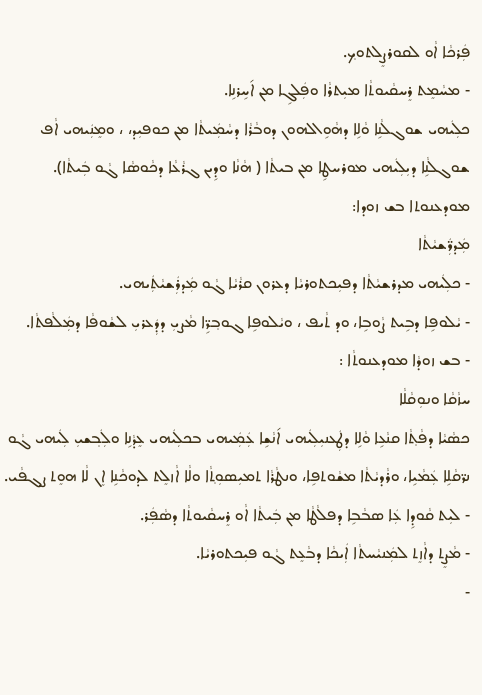ܦܲܪܟܵܐ ܐܵܘ ܠܩܘܪܨܸܠܬܘܟ݂.
- ܡܚܵܡܸܬ ܪܸܚܩܵܝܘܬܵܐ ܡܝܼܬܪܵܐ ܘܦܲܠܓܹܐ ܡܢ ܐ݇ܚܹܪܢܹܐ.
ܟܠܲܝܗܝ ܫܘܓܠܵܢܹܐ ܘܵܠܹܐ ܕܗܵܘܹܐܠܗܘܢ ܕܘܒܵܪܵܐ ܕܚܵܡܲܝܬܵܐ ܡܢ ܟܘܦܝܼܕ، ، ܘܡܸܢܲܝܗܝ ܐܵܦ ܫܘܓܠܵܢܹܐ ܕܝܼܠܲܝܗܝ ܡܘܪܚܛܹܐ ܡܢ ܒܝܬܵܐ ( ܗܵܢܵܐ ܘܕܹܝܢ ܓܪܵܥܵܐ ܕܟܵܘܣܵܐ ܓܵܘ ܒܲܝܬܵܐ).
ܡܘܕܥܢܘܬܐ ܒܫ ܙܘܕܐ:
ܡܲܕܪ̈ܲܫܝܵܬܵܐ
- ܟܠܲܝܗܝ ܡܕܪܫܝܵܬܵܐ ܕܦܝܼܟܬܘܪܝܵܐ ܕܥܪܘܢ ܩܪܵܝܵܐ ܓܵܘ ܡܲܕܪܲܫܝܵܬܲܝܗܝ.
- ܝܵܠܘܦܹܐ ܕܒܹܝܬ ܨܵܘܒܹܐ، ܘܕ ܬܵܝܦ ، ܘܝܵܠܘܦܹܐ ܓܘܒ݂ܪܹ̈ܐ ܡܵܨܝܼ ܕܕܲܥܪܝܼ ܠܫܵܘܦܵܐ ܕܡܲܠܵܦܬܵܐ.
- ܒܫ ܙܘܕܵܐ ܡܘܕܥܢܘܬܵܐ :
ܚܙܵܩܵܐ ܘܢܘܼܩܵܠܵܐ
ܟܣܵܝܵܐ ܕܦܵܬ݂ܵܐ ܩܢܵܥܹܐ ܘܵܠܹܐ ܕܛܲܥܢܝܼܠܲܝܗܝ ܐ݇ܢܵܫܹܐ ܥܲܡܲܝܗܝ ܒܟܠܲܝܗܝ ܥܸܕܵܢܹܐ ܘܠܲܒ݂ܫܝܼ ܠܲܝܗܝ ܓܵܘ ܢܪ̈ܩܵܠܹܐ ܥܲܡܵܝܹܐ، ܘܪܵܕܝܵܬܵܐ ܡܫܵܘܬܦܹܐ، ܘܢܛܵܪܵܐ ܬܡܝܼܣܘܼܬ݂ܵܐ ܘܠܵܐ ܐܵܙܠܸܬ ܠܕܘܟܵܢܹܐ ܐܸܢ ܠܵܐ ܗܘܸܬ ܨܓܦܵܝ.
- ܠܝܼܬ ܩܵܘܕܹܐ ܥܲܐ ܣܒܵܒܹܐ ܕܦܠܵܛܵܐ ܡܢ ܒܲܝܬܵܐ ܐܵܘ ܪܸܚܩܵܝܘܬܵܐ ܕܣܵܦܲܪ.
- ܡܵܨܸܬ ܕܐܵܙܸܬ ܠܡܲܢܝܵܚܬܵܐ ܐܲܝܟܵܐ ܕܒܵܥܸܬ ܓܵܘ ܦܝܼܟܬܘܪܝܵܐ.
-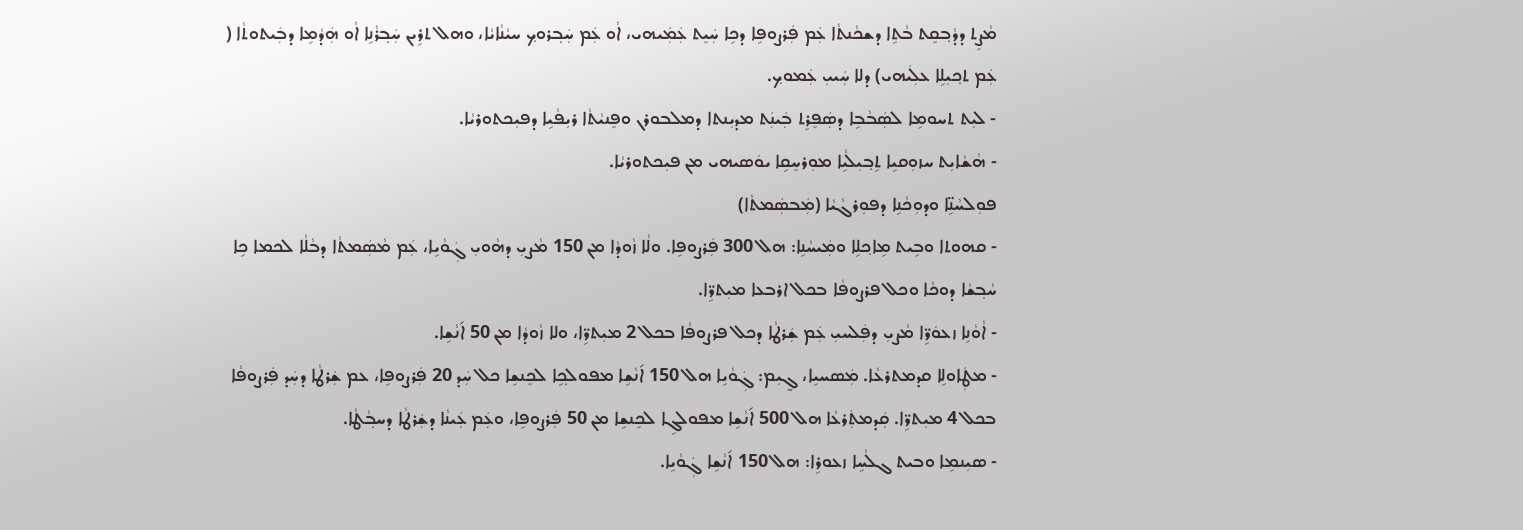ܡܵܨܸܬ ܕܕܵܒ݂ܩܸܬ ܒܵܬܹܐ ܕܫܟܵܢܬܵܐ ܥܲܡ ܦܲܪܨܘܦܹܐ ܕܟܹܐ ܚܲܝܸܬ ܥܲܡܲܝܗܝ، ܐܵܘ ܥܲܡ ܚܲܒ݂ܪܘܟ݂ ܚܝܵܢܵܐܝܵܐ، ܘܗܠ ܬܪܹܝܢ ܚܲܒ݂ܪܵܢܹܐ ܐܵܘ ܗܲܕܵܡܹܐ ܕܒܲܝܬܘܬܵܐ ( ܥܲܡ ܬܟ݂ܝܼܠܹܐ ܥܠܲܝܗܝ) ܕܠܐ ܚܲܝܝܼ ܥܲܡܘܟ݂.
- ܠܝܼܬ ܬܚܘܡܹܐ ܠܣܲܒܵܒܹܐ ܕܣܲܦܸܪܸܬ ܒܲܝܢܲܬ ܡܕܝܼܢܬܐ ܕܡܠܒܘܪܢ ܘܦܸܢܝܵܬܵܐ ܪܝܼܦܵܝܹܐ ܕܦܝܼܟܬܘܪܝܵܐ.
- ܗܵܫܵܐܝܼܬ ܚܙܘܼܩܝܹܐ ܬܹܒ݂ܝܼܠܵܝܹܐ ܡܘܼܪܚܸܩܹܐ ܝܘܿܣܝܗܝ ܡܢ ܦܝܼܟܬܘܪܝܵܐ.
ܦܘܼܠܚܵܢܹ̈ܐ ܘܕܘܼܟܵܢܹܐ ܕܦܘܼܪܓܵܝܵܐ (ܡܲܒܣܲܡܬܵܐ)
- ܩܗܘܬܐ ܘܒܹܝܬ ܡܹܐܟ݂ܠܹܐ ܘܡܲܝܚܵܢܹܐ: ܗܠ 300 ܦܲܪܨܘܦܹܐ. ܘܠܵܐ ܙܵܘܕܵܐ ܡܢ 150 ܡܵܨܝܼ ܕܗܵܘܝܼ ܓܲܘܵܝܹܐ، ܥܲܡ ܡܵܣܲܡܬܵܐ ܕܒܵܠܵܐ ܠܟܡܐ ܟܹܐ ܚܵܒ݂ܫܵܐ ܕܘܟܵܐ ܘܟܠ ܦܪܨܘܦܵܐ ܒܟܠ ܐܪܒܥܐ ܡܝܼܬܪܹ̈ܐ.
- ܐܵܘܵܢܹܐ ܙܥܘܿܪܹ̈ܐ ܡܵܨܝܼ ܕܦܲܠܚܝܼ ܥܲܡ ܫܲܪܛܵܐ ܕܟܠ ܦܪܨܘܦܵܐ ܒܟܠ 2 ܡܝܼܬܪܹ̈ܐ، ܘܠܐ ܙܵܘܕܵܐ ܡܢ 50 ܐ݇ܢܵܫܹܐ.
- ܡܛܲܐܘܠܹܐ ܩܕܡܬܪܥܵܐ. ܡܲܣܚܝܹܐ، ܓ̰ܝܼܡ: ܓܲܘܵܝܹܐ ܗܠ 150 ܐ݇ܢܵܫܹܐ ܡܦܘܠܟ݂ܹܐ ܠܟܸܢܫܹܐ ܟܠ ܚܲܕ 20 ܦܲܪܨܘܦܹܐ، ܥܡ ܫܲܪܛܵܐ ܕܚܲܕ ܦܲܪܨܘܦܵܐ ܒܟܠ 4 ܡܝܼܬܪܹ̈ܐ. ܩܲܕܡܬܲܪܥܵܐ ܗܠ 500 ܐ݇ܢܵܫܹܐ ܡܦܘܠܓܹܐ ܠܟܸܢܫܹܐ ܡܢ 50 ܦܲܪܨܘܦܹܐ، ܘܥܲܡ ܥܲܝܢܵܐ ܕܫܲܪܛܵܐ ܕܚܒ݂ܵܛܵܐ.
- ܣܝܼܢܡܹܐ ܘܒܝܬ ܓܠܵܚܹܐ ܙܥܘܪܹܐ: ܗܠ 150 ܐ݇ܢܵܫܹܐ ܓܲܘܵܝܹܐ.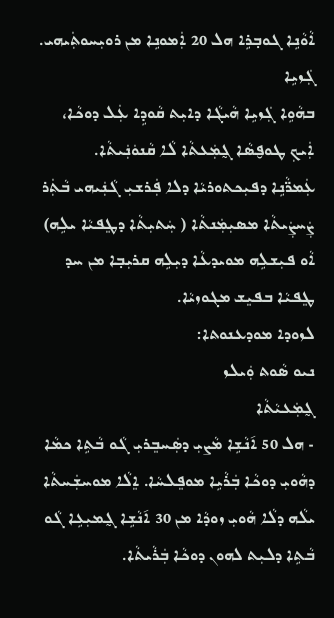ܐܵܘܵܢܹܐ ܓܘܒ݂ܪܹܐ ܗܠ 20 ܐܲܡܘܢܹܐ ܡܢ ܪܘܝܼܚܘܬܲܝܗܝ.
ܓܲܙܝܹܐ
ܒܗܵܘܹܐ ܓܲܙܝܹܐ ܗܵܝܓܵܐ ܕܐܝܼܬ ܩܵܘܕܹܐ ܥܲܠ ܕܘܟܵܐ، ܐܲܝܟ݂ ܛܘܦ̮ܣܵܐ ܓ̰ܡܲܥܬܵܐ ܠܵܐ ܩܵܢܘܿܢܲܝܬܵܐ.
ܥܲܡܪ̈ܵܢܹܐ ܕܦܝܼܟܬܘܪܝܵܐ ܕܠܐ ܦܲܪܫܝܼ ܓܵܢܲܝܗܝ ܒܵܬܲܪ ܨܲܚܨܲܝܬܵܐ ܡܣܝܼܡܲܢܬܵܐ ( ܚܲܬܝܼܬܵܐ ܕܛܸܦܝܵܐ ܝܠܹܗ) ܐܵܘ ܦܝܼܫܠܹܗ ܡܘܝܕܥܵܐ ܕܝܼܠܹܗ ܩܪܝܼܒ݂ܐ ܡܢ ܚܕ ܛܸܦܝܵܐ ܒܦܝܸܫ ܡܓܘܙܝܵܐ.
ܠܙܘܕܐ ܡܘܕܥܢܘܬܐ:
ܢܝܘ ܣܵܘܬ ܘܲܝܠܙ
ܓ̰ܡܲܥܝܵܬܵܐ
- ܗܠ 50 ܐ݇ܢܵܫܹܐ ܡܵܨܝܼ ܕܣܲܚܒܸܪܝܼ ܓܵܘ ܒܵܬܹܐ ܟܡܵܐ ܕܗܵܘܝܼ ܕܘܟܵܐ ܒܲܪܵܝܹܐ ܡܘܦܸܠܚܵܐ. ܐܸܠܵܐ ܡܘܚܫܲܚܬܵܐ ܝܠܵܗ ܕܠܵܐ ܗܵܘܝܼ ܙܘܕܵܐ ܡܢ 30 ܐ݇ܢܵܫܹܐ ܓ̰ܡܝܼܥܹܐ ܓܵܘ ܒܵܬܹܐ ܕܠܝܼܬ ܠܗܘܢ ܕܘܟܵܐ ܒܲܪܵܝܬܵܐ.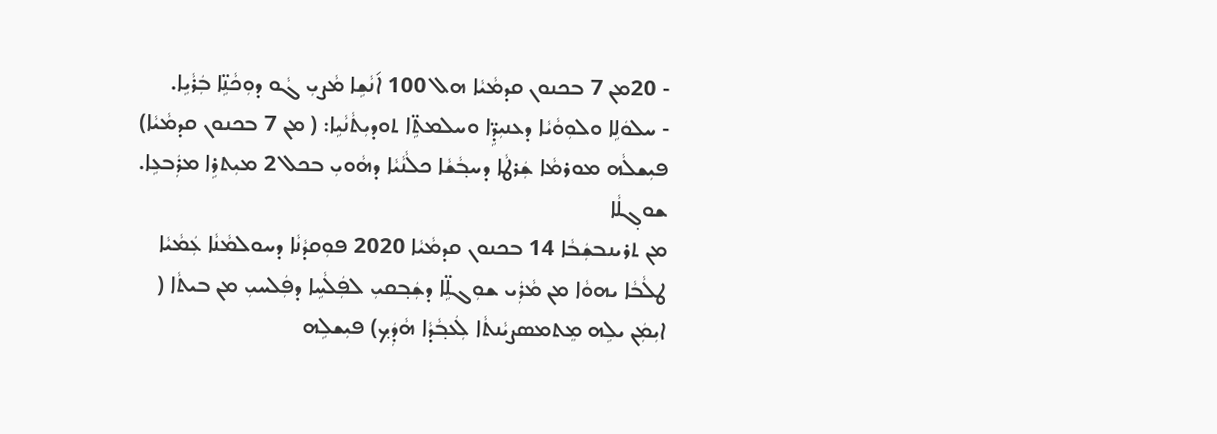- 20ܡܢ 7 ܒܟܢܘܢ ܩܕܡܵܝܵܐ ܗܠ 100 ܐ݇ܢܵܫܹܐ ܡܵܨܝܼ ܓܵܘ ܕܘܼܟܵܢܹ̈ܐ ܒܲܪܵܝܹܐ.
- ܚܠܘܿܠܹܐ ܘܠܘܼܘܵܝܵܐ ܕܥܢܝܼܕܹ̈ܐ ܘܚܠܡܬܹ̈ܐ ܬܘܕܝܼܬܵܢܵܝܹܐ: ( ܡܢ 7 ܒܟܢܘܢ ܩܕܡܵܝܵܐ) ܦܝܼܫܠܵܗ ܡܘܪܡܵܐ ܫܲܪܛܵܐ ܕܚܒ݂ܵܫܵܐ ܟܠܵܢܵܝܵܐ ܕܗܵܘܝܼ ܒܟܠ 2 ܡܝܼܬܪܹܐ ܡܪܲܒܥܹܐ.
ܫܘܓ݂ܠܵܐ
ܡܢ ܬܪܝܢܒܫܲܒܵܐ 14 ܒܟܢܘܢ ܩܕܡܵܝܵܐ 2020 ܦܘܼܩܕܵܢܵܐ ܕܚܘܠܡܵܢܵܐ ܥܲܡܵܝܵܐ ܛܠܵܒܵܐ ܝܗܘܵܐ ܡܢ ܡܵܪܲܝ ܫܘܼܓܠܹ̈ܐ ܕܫܲܒ݂ܩܝܼ ܠܦܲܠܵܚܹܐ ܕܦܲܠܚܝܼ ܡܢ ܒܝܬܵܐ ( ܐܝܼܡܲܢ ܝܠܹܗ ܡܸܬܡܣܨܝܵܢܬܵܐ ܠܲܥܒ݂ܵܕܵܐ ܗܵܕܲܟ݂) ܦܝܼܫܠܹܗ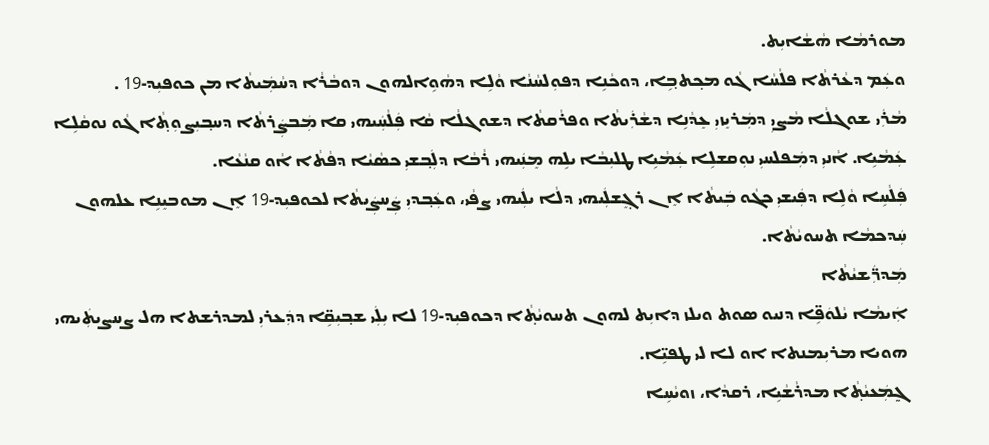ܡܘܪܡܵܐ ܗܵܫܵܐܝܼܬ.
ܘܥܲܡ ܕܥܵܪܬܵܐ ܦܠܵܚܵܐ ܓܵܘ ܡܟ݂ܬܒ݂ܹܐ، ܕܘܟܵܢܹܐ ܕܦܘܼܠܚܵܢܵܐ ܘܵܠܹܐ ܕܗܵܘܹܐܠܗܘܢ ܕܘܒܵܪܵܐ ܕܚܵܡܲܝܬܵܐ ܡܢ ܟܘܦܝܼܕ-19 .
ܡܵܪܲܝ ܫܘܓܠܵܐ ܡܵܨܝܼ ܕܡܲܪܝܸܙܝܼ ܥܸܕܵܢܹܐ ܕܫܵܪܲܝܬܵܐ ܘܦܪܵܩܬܵܐ ܕܫܘܓܠܵܐ ܩܵܐ ܦܲܠܵܚܲܝܗܝ ܩܐ ܡܲܒܨܲܪܬܵܐ ܕܚܒ݂ܝܼܨܘܼܬ݂ܵܐ ܓܵܘ ܢܘܩܵܠܹܐ ܥܲܡܵܝܹܐ. ܐܵܢܝܼ ܕܡܲܦܠܚܝܼ ܢܘܼܩܫܠܹܐ ܥܲܡܵܝܹܐ ܛܠܝܼܒܵܐ ܝܠܹܗ ܡܸܢܲܝܗܝ ܪܵܒܵܐ ܕܠܲܒ݂ܫܝܼ ܟܣܵܝܵܐ ܕܦܵܬܵܐ ܐܵܘ ܩܢܵܥܵܐ.
ܦܲܠܵܚܹܐ ܘܵܠܹܐ ܕܦܲܝܫܝܼ ܟܓܵܘ ܒܲܝܬܵܐ ܐܸܢ ܪܓ݂ܸܫܠܲܝܗܝ ܕܠܵܐ ܝܠܲܝܗܝ ܨܦܵܝ، ܘܥܲܒ݂ܕܝܼ ܨܲܚܨܲܝܬܵܐ ܠܟܘܦܝܼܕ-19 ܐܸܢ ܡܘܒܝܸܢܹܐ ܥܠܗܘܢ ܚܲܕܟܡܵܐ ܬܚܘܝܵܬܵܐ.
ܡܲܕܪ̈ܲܫܝܵܬܵܐ
ܐܲܝܡܵܐ ܝܵܠܘܿܦܹ̈ܐ ܕܢܝܘ ܣܘܬ ܘܝܠܙ ܕܐܝܼܬ ܠܗܘܢ ܬܚܘܝܵܬ݂ܵܐ ܕܟܘܦܝܼܕ-19 ܠܐ ܝܼܠܲܝ ܫܒ݂ܝܼܩܹ̈ܐ ܕܕܲܥܪܝܼ ܠܡܕܪܫܬܐ ܗܠ ܨܚܨܝܬܲܝܗܝ ܗܘܝܐ ܡܪܝܼܡܢܬܐ ܐܘ ܠܐ ܠܝ ܛܦܝܹ̈ܐ.
ܓ̰ܡܲܥܝܵܬ݂ܵܐ ܡܕܪܵܫܵܝܹܐ، ܪܩܕܵܐ، ܙܘܝܵܚܹܐ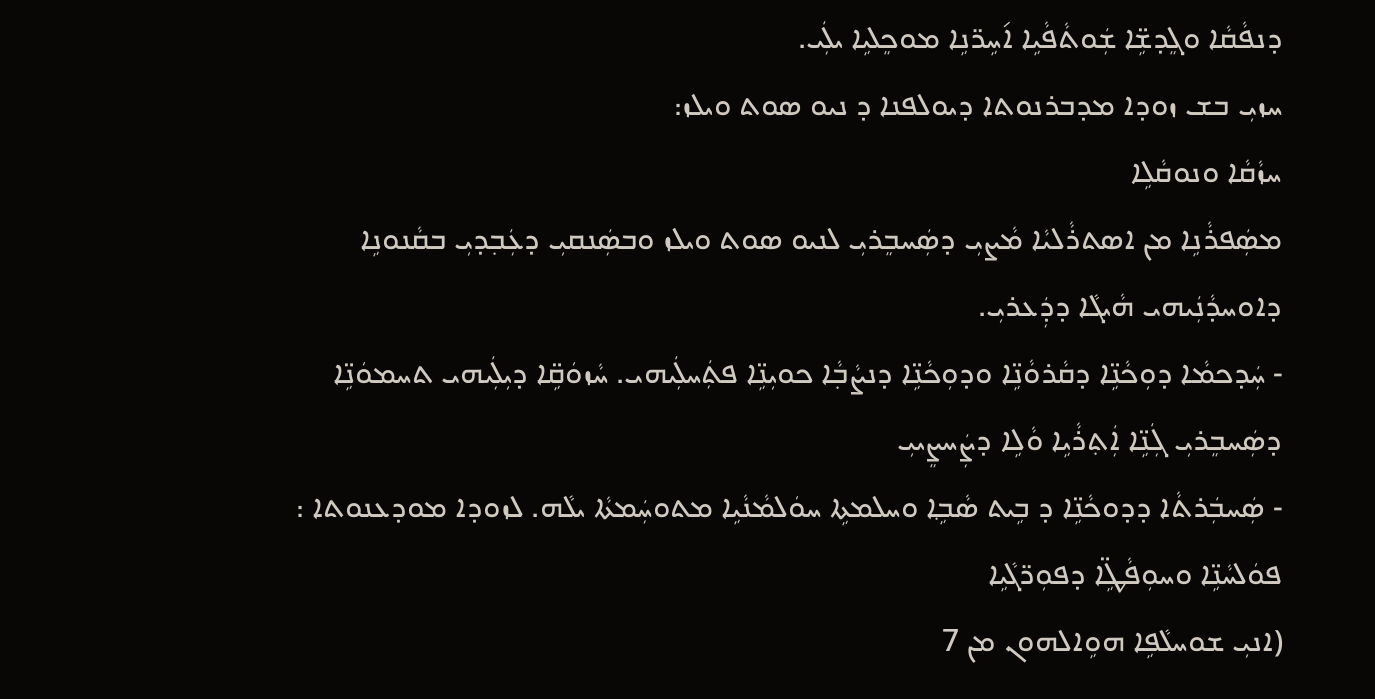ܕܢܦܵܩܵܐ ܘܓܸܕܫܹ̈ܐ ܫܲܘܬܵܦܵܝܹܐ ܐ݇ܚܹܪ̈ܢܹܐ ܡܘܟܸܠܝܹܐ ܝܠܲܝ.
ܚܙܝܼ ܒܫ ܙܘܕܐ ܡܕܒܪܢܘܬܐ ܕܝܘܠܦܢܐ ܕ ܢܝܘ ܣܘܬ ܘܝܠܙ:
ܚܙܵܩܵܐ ܘܢܘܩܵܠܹܐ
ܡܣܲܦܪܵܢܹܐ ܡܢ ܐܣܬܪܵܠܝܵܐ ܡܵܨܝܼ ܕܣܲܚܒܸܪܝܼ ܠܢܝܘ ܣܘܬ ܘܝܠܙ ܘܒܣܲܢܩܝܼ ܕܥܲܒ݂ܕܝܼ ܒܩܵܢܘܢܹܐ ܕܐܘܚܕܵܢܲܝܗܝ ܗܵܝܓܵܐ ܕܕܲܥܪܝܼ.
- ܚܲܕܟܡܵܐ ܕܘܼܟܵܢܹ̈ܐ ܕܩܵܪܘܵܢܹ̈ܐ ܘܕܘܼܟܵܢܹ̈ܐ ܕܢܨܵܒ݂ܵܐ ܟܘܝܼܢܹ̈ܐ ܦܬܲܚܠܲܝܗܝ. ܚܵܙܘܿܩܹ̈ܐ ܕܝܼܠܲܝܗܝ ܬܚܡܘܿܢܹ̈ܐ ܕܣܲܚܒܸܪܝܼ ܓܲܢܹ̈ܐ ܐܲܬ݂ܪܵܝܹܐ ܘܵܠܹܐ ܕܨܲܚܨܸܝܝܼ
- ܣܲܚܒܲܪܬܵܐ ܕܕܘܟܵܢܹ̈ܐ ܕ ܒܹܝܬ ܣܵܒ݂ܹܐ ܘܚܠܡܬܹܐ ܚܘܿܠܡܵܢܵܝܹܐ ܡܬܘܚܲܡܬܵܐ ܝܠܵܗ. ܠܙܘܕܐ ܡܘܕܥܢܘܬܐ :
ܦܘܿܠܚܵܢܹ̈ܐ ܘܚܘܼܦܵܛܹ̈ܐ ܕܦܘܼܪ̈ܓܵܝܹܐ
(ܐܢܝܼ ܫܘܚܠܵܦܹܐ ܗܘܹܐܠܗܘܢ ܡܢ 7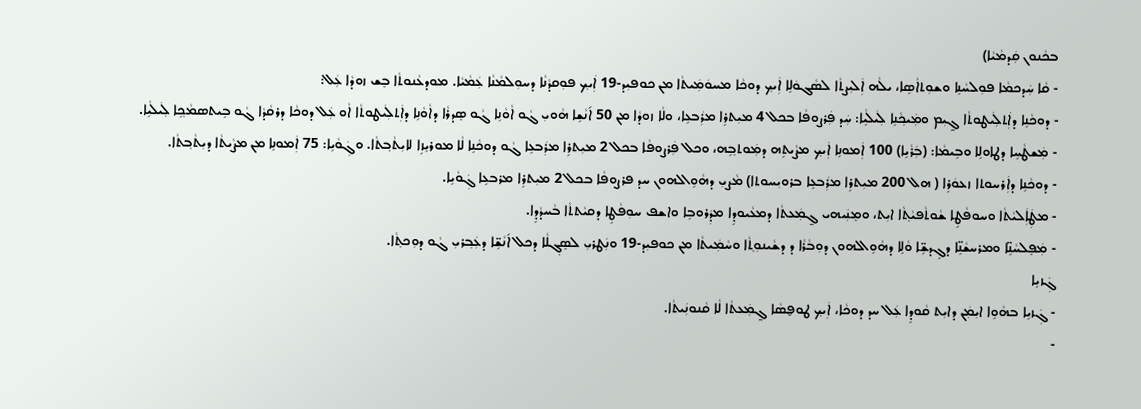ܒܟܵܢܘܢ ܩܲܕܡܵܝܵܐ)
- ܩܵܐ ܚܲܕܟܡܵܐ ܦܘܼܠܚܵܢܹܐ ܘܫܘܼܬܐܵܣܹܐ، ܝܠܵܗ ܐܲܠܝܼܨܬܵܐ ܠܣܵܓܘܿܠܹܐ ܐܲܝܟ݂ ܕܘܟܵܐ ܡܚܘܿܡܲܝܬܵܐ ܡܢ ܟܘܦܝܼܕ-19 ܐܲܝܟ݂ ܦܘܼܩܕܵܢܵܐ ܕܚܘܼܠܡܵܢܵܐ ܥܲܡܵܝܵܐ. ܡܘܕܥܵܢܘܬܵܐ ܒܸܫ ܙܘܕܵܐ ܥܲܠ:
- ܕܘܟܵܢܹܐ ܕܐܲܬܠܲܝܛܘܬܵܐ ܓ̰ܝܼܡ ܘܡܲܝܟ݂ܵܢܹܐ ܠܲܝܠܵܝܹܐ: ܚܲܕ ܦܲܪܨܘܦܵܐ ܒܟܠ 4 ܡܝܼܬܪܹܐ ܡܪܲܒܥܹܐ، ܘܠܵܐ ܙܘܕܵܐ ܡܢ 50 ܐ݇ܢܵܫܹܐ ܗܵܘܝܼ ܓܵܘ ܐܵܘܵܢܹܐ ܓܵܘ ܣܸܕܪܵܐ ܕܐܵܘܵܢܹܐ ܕܐܲܬܠܲܝܛܘܬܵܐ ܐܵܘ ܥܲܠ ܕܘܟܵܐ ܕܪܩܵܕܵܐ ܓܵܘ ܒܹܝܬܣܡܵܟ݂ܹܐ ܠܲܝܠܵܝܹܐ.
- ܡܲܫܛܵܚܹܐ ܕܛܐܘܠܹܐ ܘܒܹܝܡܵܐ: (ܒܲܪܵܝܹܐ) 100 ܐܲܡܘܢܹܐ ܐܲܝܟ݂ ܡܨܵܝܬܹܗ ܕܡܲܘܬܒ݂ܹܗ، ܘܟܠ ܦܲܪܨܘܦܵܐ ܒܟܠ 2 ܡܝܼܬܪܹܐ ܡܪܲܒܥܹܐ ܓܵܘ ܕܘܟܵܢܹܐ ܠܵܐ ܡܘܪܝܸܙܹܐ ܠܐܝܼܬܵܒ݂ܬܵܐ. ܘܓܲܘܵܝܹܐ: 75 ܐܲܡܘܢܹܐ ܡܢ ܡܨܵܝܬܵܐ ܕܝܼܬܵܒ݂ܬܵܐ.
- ܕܘܟܵܢܹܐ ܕܐܲܪܚܘܬܐ ܙܥܘܿܪܹܐ ( ܗܠ 200 ܡܝܼܬܪܹܐ ܡܪܲܒܥܹܐ ܒܪܘܝܼܚܘܬܐ) ܡܵܨܝܼ ܕܗܵܘܹܐܠܗܘܢ ܚܕ ܦܪܨܘܦܵܐ ܒܟܠ 2 ܡܝܼܬܪܹܐ ܡܪܒܥܹܐ ܓܲܘܵܝܹܐ.
- ܡܛܲܐܲܠܝܵܬܵܐ ܘܚܘܦܵܛܹܐ ܫܵܘܬܵܦܝܵܬ݂ܵܐ ܐܝܼܬ، ܘܡܸܢܲܝܗܝ ܓ̰ܡܲܥܬܵܐ ܕܡܥܵܝܘܕܹܐ ܡܕܲܪܘܒܹܐ ܘܐܫܦ ܚܘܼܦܵܛܹܐ ܕܩܝܵܬܬܵܐ ܒܵܚܕܵܕܹܐ.
- ܡܲܦܸܠܚܵܢܹ̈ܐ ܘܡܪܚܫܵܢܹ̈ܐ ܕܓܸܕܫܹ̈ܐ ܘܵܠܹܐ ܕܗܵܘܹܐܠܗܘܢ ܕܘܼܒܵܪܵܐ ܕ ܕܫܵܝܢܘܼܬ݂ܵܐ ܘܚܵܡܲܝܬܵܐ ܡܢ ܟܘܦܝܼܕ-19 ܘܢܲܛܪܝܼ ܠܣܸܓ݂ܠܵܐ ܕܟܠ ܐ݇ܢܵܫܹ̈ܐ ܕܥܲܒ݂ܪܝܼ ܓܵܘ ܕܘܼܟܬ݂ܵܐ.
ܓܲܙܝܹܐ
- ܓܲܙܝܹܐ ܒܗܵܘܹܐ ܐܝܼܡܲܢ ܕܐܝܼܬ ܩܵܘܕܹܐ ܥܲܠ ܚܕ ܕܘܟܵܐ، ܐܲܝܟ݂ ܛܘܦ̮ܣܵܐ ܓ̰ܡܲܥܬܵܐ ܠܵܐ ܩܵܢܘܢܲܝܬܵܐ.
-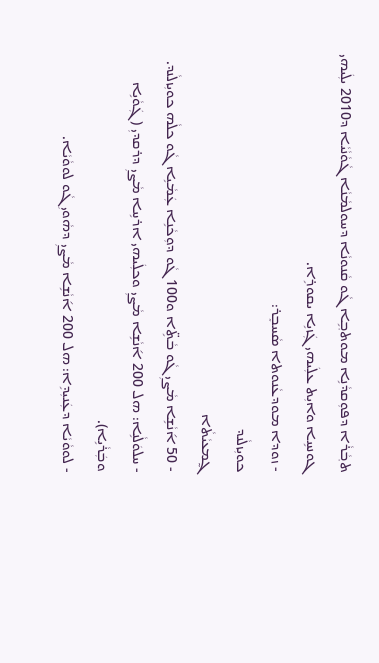ܬܒ݂ܵܪܵܐ ܕܦܘܼܩܕܵܢܹܐ ܡܘܬܒ݂ܹܐ ܓܵܘ ܩܵܢܘܢܵܐ ܕܚܘܠܡܵܢܵܐ ܓܵܘܵܢܵܝܵܐ ܕ2010 ܝܠܲܝܗܝ ܓܘܢܚܹܐ ܘܐܝܼܬ ܥܠܲܝܗܝ ܓܲܙܝܹܐ ܝܩܘܪܹܐ.
- ܙܘܕܐ ܡܘܕܥܵܢܘܬܐ ܣܵܚܒܸܪ:
ܟܘܝܼܙܠܵܢܕ
ܓ̰ܡܥܝܵܬܵܐ
- 50 ܐ݇ܢܵܫܹܐ ܡܵܨܝܼ ܓܵܘ ܒܵܬܹ̈ܐ ܘ100 ܓܵܘ ܕܘܼܟܵܢܹܐ ܥܲܡܵܝܹܐ ܓܵܘ ܟܠܵܗ ܟܘܝܼܙܠܵܢܕ.
- ܚܠܘܿܠܵܢܹܐ: ܗܠ 200 ܐ݇ܢܵܫܹܐ ܡܵܨܝܼ ܘܟܠܲܝܗܝ ܐܪܚܹܐ ܡܵܨܝܼ ܕܪܩܕܝܼ ( ܓܲܘܵܝܹܐ ܘܒܲܪܵܝܹܐ).
- ܠܘܘܵܝܵܐ ܕܥܲܢܝܼܕܹܐ: ܗܠ 200 ܐ݇ܢܵܫܹܐ ܡܵܨܝܼ ܕܗܵܘܝܼ ܓܵܘ ܠܘܘܵܝܵܐ.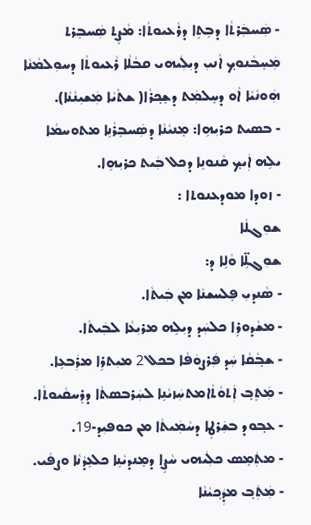- ܣܲܚܒܲܪܬܵܐ ܕܒܹܬܹܐ ܕܪܵܥܝܘܬܵܐ: ܡܵܨܸܬ ܣܲܚܒܸܪܬ ܡܲܚܸܒܵܢܘܟ݂ ܐܵܢܝܼ ܕܝܼܠܲܝܗܝ ܩܒܵܠܵܐ ܪܵܥܝܘܬܵܐ ܕܚܘܼܠܡܵܢܵܐ ܗܲܘܢܵܝܵܐ ܐܵܘ ܕܚܸܠܡܲܬ ܕܫܸܟ݂ܪܵܐ( ܫܬܵܝܵܐ ܡܲܫܝܼܢܵܢܵܐ).
- ܒܣܝܬ ܟܪܝܼܗܹܐ: ܡܸܢܝܵܢܵܐ ܕܣܲܚܒܸܪܵܢܹܐ ܡܬܘܚܡܵܐ ܝܠܹܗ ܐܲܝܟ݂ ܩܵܢܘܢܹܐ ܕܟܠ ܒܲܝܬ ܟܪܝܼܗܹܐ.
- ܙܘܕܐ ܡܘܕܥܢܘܬܐ :
ܫܘܼܓܠܵܐ
ܫܘܼܓܠܹ̈ܐ ܘܵܠܹܐ ܕ:
- ܣܵܢܕܝܼ ܦܸܠܚܫܢܵܐ ܡܢ ܒܲܝܬܵܐ.
- ܡܫܵܕܘܪܹܐ ܟܠܚܲܕ ܕܝܼܠܹܗ ܡܪܝܼܥܵܐ ܠܒܲܝܬܵܐ.
- ܫܒ݂ܵܩܵܐ ܚܲܕ ܦܲܪܨܘܿܦܵܐ ܒܟܠ 2 ܡܝܼܬܪܹܐ ܡܪܲܒܥܹܐ.
- ܡܲܬܸܒ݂ ܐܲܬܘܵܬܵܐܡܬܚܲܙܝܵܢܹܐ ܠܚܲܪܒܣܬܵܐ ܕܪܸܚܩܵܝܘܬܵܐ.
- ܥܒ݂ܘܕ ܒܫܲܪܛܹܐ ܕܚܵܡܲܝܬܵܐ ܡܢ ܟܘܦܝܼܕ-19.
- ܡܬܲܡܸܣ ܟܠܲܝܗܝ ܚܵܨܹܐ ܕܡܸܢܕܝܵܢܹܐ ܟܠܥܸܕܵܢܵܐ ܘܨܦܵܝ.
- ܡܲܬܲܒ݂ ܡܕܲܟ݂ܝܵܢܵܐ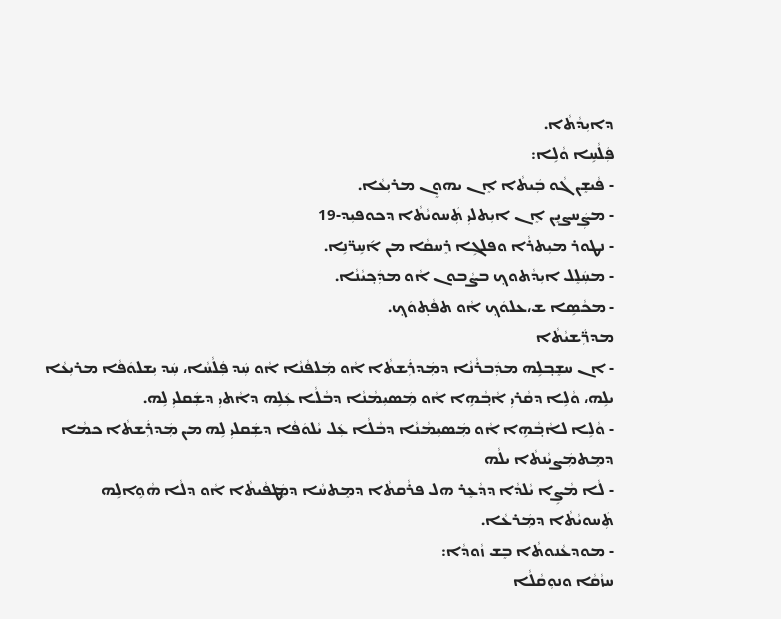ܕܐܝܼܕܵܬܵܐ.
ܦܲܠܵܚܹܐ ܘܵܠܹܐ:
- ܦܵܝܫܸܢ ܓܵܘ ܒܲܝܬܵܐ ܐܸܢ ܝܗܘܸܢ ܡܪܝܼܥܵܐ.
- ܡܨܲܚܨܝܸܢ ܐܸܢ ܐܝܼܬܠܝܼ ܬܲܚܘܝܵܬܵܐ ܕܟܘܦܝܼܕ-19
- ܢܛܘܪ ܡܝܼܬܪܵܐ ܘܦܠܓܹܐ ܪܸܚܩܵܐ ܡܢ ܐ݇ܚܹܪ̈ܢܹܐ.
- ܡܚܲܠܸܠ ܐܝܼܕܵܬܘܟ݂ ܒܨܵܒܘܢ ܐܵܘ ܡܕܲܟ݂ܝܵܢܵܐ.
- ܡܟܵܣܹܐ ܫ،ܥܠܘܿܟ݂ ܐܵܘ ܬܦܵܬ݂ܘܿܟ݂.
ܡܕܪ̈ܲܫܝܵܬܵܐ
- ܐܢ ܚܫܸܒ݂ܠܹܗ ܡܕܲܒܪܵܢܵܐ ܕܡܲܕܪܲܫܬܵܐ ܐܵܘ ܡܲܠܦܵܢܵܐ ܐܵܘ ܚܲܕ ܦܲܠܵܚܵܐ، ܚܲܕ ܝܼܫܠܘܿܦܵܐ ܡܪܝܼܥܵܐ ܝܠܹܗ، ܘܵܠܹܐ ܕܩܵܪܝܼ ܐܵܒ݂ܵܗܹܐ ܐܵܘ ܡܲܣܝܼܡܵܢܵܐ ܕܒܵܠܵܐ ܥܲܠܹܗ ܕܐܵܬܝܼ ܕܫܲܩܠܝܼ ܠܹܗ.
- ܘܵܠܹܐ ܠܐܵܒ݂ܵܗܹܐ ܐܵܘ ܡܲܣܝܼܡܵܢܵܐ ܕܒܵܠܵܐ ܥܲܠ ܝܵܠܘܿܦܵܐ ܕܫܲܩܠܝܼ ܠܹܗ ܡܢ ܡܲܕܪܲܫܬܵܐ ܟܡܵܐ ܕܡܸܬܡܲܨܝܵܢܬܵܐ ܝܠܵܗ
- ܠܵܐ ܡܵܨܹܐ ܝܵܠܕܵܐ ܕܕܵܥܸܪ ܗܠ ܦܪܵܩܬܵܐ ܕܡܸܬܚܵܐ ܕܡܲܛܦܵܝܬܵܐ ܐܵܘ ܕܠܵܐ ܗܵܘܹܐܠܹܗ ܬܲܚܘܝܵܬܵܐ ܕܡܲܪܥܵܐ.
- ܡܘܕܥܵܢܘܬܵܐ ܒܸܫ ܙܵܘܕܵܐ:
ܚܙܵܩܵܐ ܘܢܘܼܩܵܠܵܐ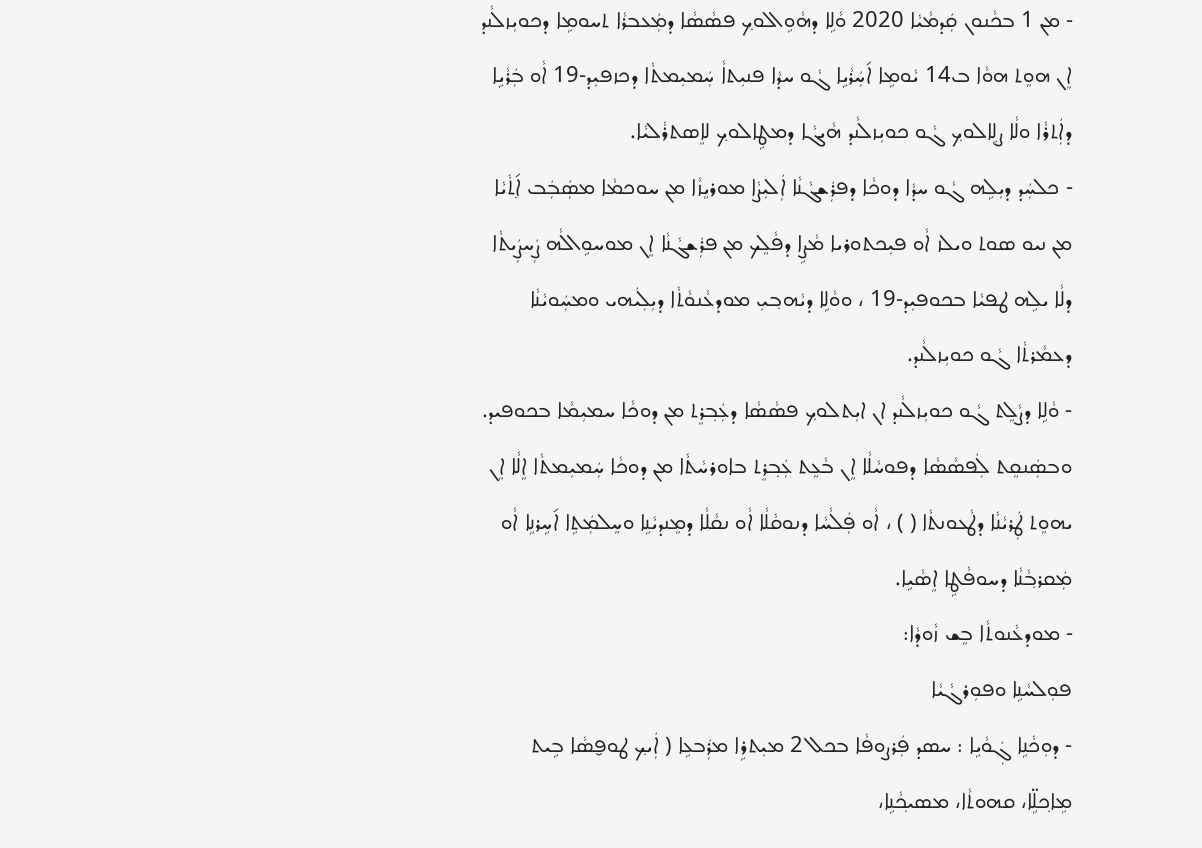- ܡܢ 1 ܒܟܵܢܘܢ ܩܲܕܡܵܝܵܐ 2020 ܘܵܠܹܐ ܕܗܵܘܹܐܠܘܟ݂ ܦܣܵܣܵܐ ܕܡܲܥܒܪܵܐ ܬܚܘܡܹܐ ܕܟܘܝܼܙܠܵܢܕ ܐܸܢ ܗܘܸܬ ܗܘܵܐ ܒ14 ܝܵܘܡܹܐ ܐ݇ܚܲܪܵܝܹܐ ܓܵܘ ܚܕܵܐ ܦܢܝܼܬܐܵ ܚܲܡܝܼܡܬܵܐ ܕܟܙܦܝܼܕ-19 ܐܵܘ ܒܲܪܵܝܹܐ ܕܐܲܬܪܵܐ ܘܠܵܐ ܨܠܹܐܠܘܟ݂ ܓܵܘ ܟܘܝܼܙܠܵܢܕ ܗܵܝܓܵܐ ܕܡܛܹܐܠܘܟ݂ ܠܐܸܣܬܪܵܠܝܵܐ.
- ܟܠܚܲܕ ܕܝܼܠܹܗ ܓܵܘ ܚܕܵܐ ܕܘܟܵܐ ܕܦܪܲܫܓܵܢܵܐ ܐܲܠܝܼܨܵܐ ܡܘܪܝܸܙܵܐ ܡܢ ܚܘܟܡܵܐ ܡܣܲܒܲܒ ܐ݇ܬ݂ܵܝܵܐ ܡܢ ܢܝܘ ܣܘܬ ܘܝܠܙ ܐܵܘ ܦܝܼܟܬܘܪܝܐ ܡܵܨܹܐ ܕܦܵܠܸܟ ܡܢ ܦܪܲܫܓܵܢܵܐ ܐܸܢ ܡܘܚܘܹܐܠܵܗ ܨܲܚܨܲܝܬܵܐ ܕܠܵܐ ܝܠܹܗ ܛܦܝܵܐ ܒܟܘܦܝܼܕ-19 ، ܘܘܵܠܹܐ ܕܝܵܗܒ݂ܝܼ ܡܘܕܥܵܢܘܵܬܵܐ ܕܝܼܠܲܝܗܝ ܘܡܚܲܘܝܵܢܵܐ ܕܥܡܵܪܬܵܐ ܓܵܘ ܟܘܝܼܙܠܵܢܕ.
- ܘܵܠܹܐ ܕܨܵܠܸܬ ܓܵܘ ܟܘܝܼܙܠܵܢܕ ܐܢ ܐܝܼܬܠܘܟ݂ ܦܣܵܣܵܐ ܕܥܲܒ݂ܪܸܬ ܡܢ ܕܘܟܵܐ ܚܡܝܼܡܵܐ ܒܟܘܦܝܕ. ܘܒܣܲܢܩܸܬ ܠܲܦܣܵܣܵܐ ܕܦܘܚܵܠܵܐ ܐܸܢ ܒܵܥܸܬ ܥܲܒ݂ܪܸܬ ܒܐܘܪܚܵܬܵܐ ܡܢ ܕܘܟܵܐ ܚܲܡܝܼܡܬܵܐ ܐܸܠܵܐ ܐܸܢ ܝܗܘܸܬ ܛܲܪܝܵܢܵܐ ܕܛܵܥܘܢܬܵܐ ( ) ، ܐܵܘ ܦܲܠܵܚܵܐ ܕܢܘܩܵܠܵܐ ܐܵܘ ܢܩܵܠܵܐ ܕܡܸܢܕܝܵܢܹܐ ܘܚܸܠܡܲܬܹܐ ܐ݇ܚܹܪܢܹܐ ܐܵܘ ܡܲܩܪܒ݂ܵܢܵܐ ܕܚܘܦܵܛܹܐ ܐܸܣܵܝܹܐ.
- ܡܘܕܥܵܢܘܬܵܐ ܒܸܫ ܙܵܘܕܵܐ:
ܦܘܼܠܚܵܢܹܐ ܘܦܘܼܪܓܵܝܵܐ
- ܕܘܼܟܵܢܹܐ ܓܲܘܵܝܹܐ : ܚܣܕ ܦܲܪܨܘܦܵܐ ܒܟܠ 2 ܡܝܼܬܪܹܐ ܡܪܲܒܥܹܐ ( ܐܲܝܟ݂ ܛܘܦ̮ܣܵܐ ܒܹܝܬ ܡܹܐܟ݂ܠܹ̈ܐ، ܩܗܘܬܵܐ، ܡܣܝܟ݂ܵܢܹܐ،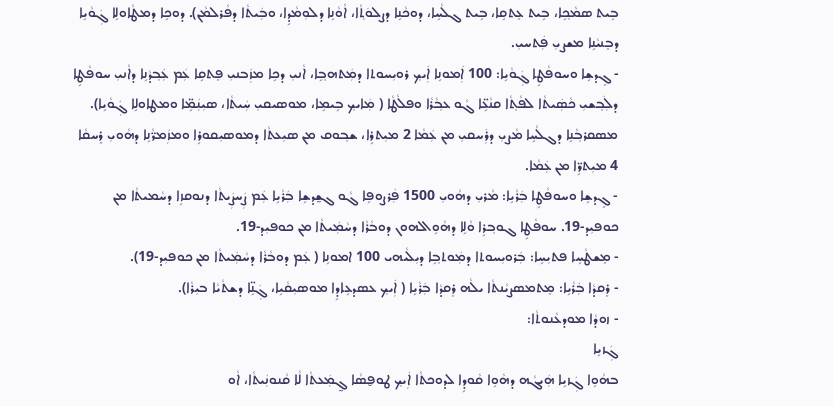ܒܹܝܬ ܣܡܵܟ݂ܹܐ، ܒܹܝܬ ܥܸܬܩܹܐ، ܒܹܝܬ ܓܠܵܚܹܐ، ܕܘܟܵܢܹܐ ܕܨܠܘܿܬ݂ܵܐ، ܐܵܘܵܢܹܐ ܕܠܘܼܡܵܕܹܐ، ܘܒܲܝܬܵܐ ܕܦܵܪܠܡܵܢ). ܕܘܟܹܐ ܕܡܛܵܐܘܠܹܐ ܓܲܘܵܝܹܐ ܕܒܸܢܝܵܢܹܐ ܡܫܨܝܼ ܦܲܬܚܝܼ.
- ܓܸܕܫܹܐ ܘܚܘܦܵܛܹܐ ܓܲܘܵܝܹܐ: 100 ܐܲܡܘܢܹܐ ܐܲܝܟ݂ ܪܘܝܼܚܘܬܐ ܕܡܲܬܗܒ݂ܹܐ، ܐܵܢܝܼ ܕܟܹܐ ܡܙܲܒܢܝܼ ܦܸܬܩܹܐ ܥܲܡ ܥܲܒ݂ܕܵܢܹܐ ܕܐܵܢܝܼ ܚܘܦܵܛܹܐ ܕܠܲܒ݂ܫܝܼ ܟܵܣܲܝܬܵܐ ܠܦܵܬ݂ܵܐ ܩܢܵܥܹ̈ܐ ܓܵܘ ܥܒ݂ܵܪܵܐ ܘܦܠܵܛܵܐ ( ܡܲܐܝܟ݂ ܒܹܝܡܹܐ، ܡܘܣܝܩܝܼ ܚܲܝܬܵܐ، ܣܝܼܢܲܡܹ̈ܐ ܘܡܛܐܘܠܹܐ ܓܲܘܵܝܹܐ). ܡܣܩܪܒ݂ܵܢܹܐ ܕܓܠܵܚܹܐ ܡܵܨܝܼ ܕܪܲܚܩܝܼ ܡܢ ܥܲܡܵܐ 2 ܡܝܼܬܪܹܐ، ܫܒ݂ܘܩ ܡܢ ܣܝܼܥܬܵܐ ܕܡܘܣܝܼܩܘܪܹܐ ܘܡܙܲܡܪ̈ܵܢܹܐ ܕܗܵܘܝܼ ܪܸܚܩܵܐ 4 ܡܝܼܬܪܹ̈ܐ ܡܢ ܥܲܡܵܐ.
- ܓܸܕܫܹܐ ܘܚܘܦܵܛܹܐ ܒܲܪܵܝܹܐ: ܡܵܪܝܼ ܕܗܵܘܝܼ 1500 ܦܲܪܨܘܦܹܐ ܓܵܘ ܓܫ̰ܕܫܹܐ ܒܲܪܵܝܹܐ ܥܲܡ ܨܲܚܨܲܝܬܵܐ ܕܢܘܩܙܹܐ ܕܚܵܡܝܬܵܐ ܡܢ ܟܘܦܝܼܕ-19. ܚܘܦܵܛܹܐ ܓܘܒ݂ܪܹܐ ܘܵܠܹܐ ܕܗܵܘܹܐܠܗܘܢ ܕܘܒܵܪܵܐ ܕܚܵܡܲܝܬܵܐ ܡܢ ܟܘܦܝܼܕ-19.
- ܡܸܫܛܵܚܹܐ ܦܬܝܼܚܹܐ: ܒܲܪܘܝܼܚܘܬܐ ܕܡܲܘܬܒ݂ܹܐ ܕܝܼܠܵܝܗܝ 100 ܐܡܘܢܹܐ ( ܥܲܡ ܕܘܒܵܪܵܐ ܕܚܵܡܲܝܬܵܐ ܡܢ ܟܘܦܝܼܕ-19).
- ܪܸܩܕܵܐ ܒܲܪܵܝܹܐ: ܡܸܬܡܣܨܝܵܢܬܵܐ ܝܠܵܗ ܪܸܩܕܵܐ ܒܲܪܵܝܹܐ ( ܐܲܝܟ݂ ܥܣܕܥܹܐܕܹܐ ܡܘܣܝܼܩܵܝܹܐ، ܓܲܢܹ̈ܐ ܕܫܬܵܝܵܐ ܒܝܼܪܵܐ).
- ܙܘܕܵܐ ܡܘܕܥܵܢܘܬܵܐ:
ܓܲܙܝܹܐ
ܒܗܵܘܹܐ ܓܲܙܝܹܐ ܗܲܝܓܵܗ ܕܗܵܘܹܐ ܩܵܘܕܹܐ ܠܕܘܟܬܵܐ ܐܲܝܟ݂ ܛܘܦ̮ܣܵܐ ܓ̰ܡܲܥܬܵܐ ܠܵܐ ܩܵܢܘܢܲܝܬܵܐ، ܐܵܘ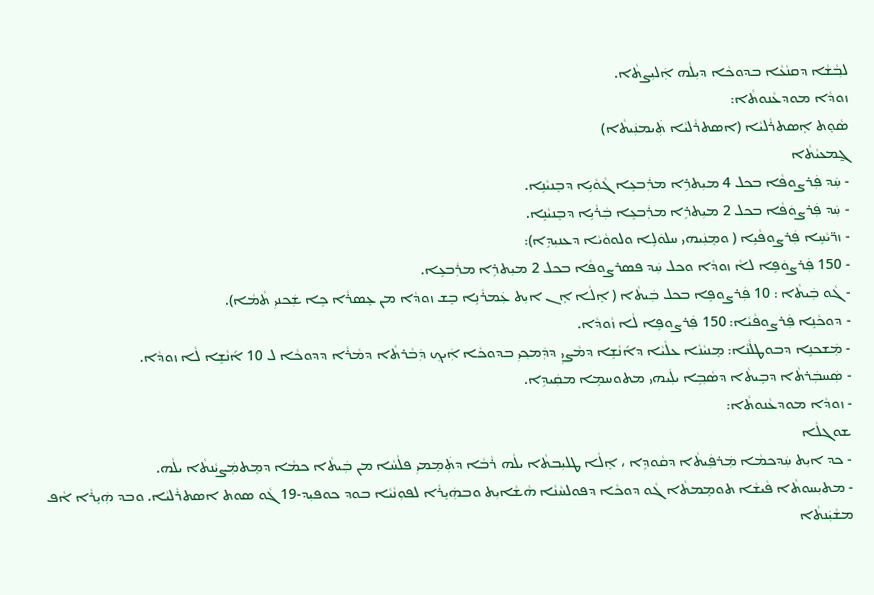ܠܒ݂ܵܫܵܐ ܕܩܢܵܥܵܐ ܒܕܘܟܵܐ ܕܝܼܠܵܗ ܐܲܠܝܼܨܬܵܐ.
ܙܘܕܵܐ ܡܘܕܥܵܢܘܬܵܐ:
ܣܵܘܸܬ ܐܸܣܬܪܵܠܝܵܐ (ܐܣܬܪܵܠܝܵܐ ܬܲܝܡܢܲܝܬܵܐ)
ܓ̰ܡܥܝܵܬܵܐ
- ܚܲܕ ܦܲܪܨܘܦܵܐ ܒܟܠ 4 ܡܝܼܬܪܹܐ ܡܪܲܒܥܹܐ ܓܵܘܵܝܹܐ ܕܒܸܢܝܵܢܹܐ.
- ܚܲܕ ܦܲܪܨܘܿܦܵܐ ܒܟܠ 2 ܡܝܼܬܪܹܐ ܡܪܲܒܥܹܐ ܒܲܪܵܝܹܐ ܕܒܸܢܝܵܢܹܐ.
- ܙܪ̈ܝܵܚܹܐ ܦܲܪܨܘܦܵܝܹܐ ( ܘܡܸܢܲܝܗܝ ܚܠܘܿܠܹܐ ܘܠܘܘܵܝܵܐ ܕܥܢܝܼܕܹܐ):
- 150 ܦܲܪܨܘܿܦܹܐ ܠܐܵ ܙܘܕܵܐ ܘܟܠ ܚܲܕ ܦܣܪܨܘܦܵܐ ܒܟܠ 2 ܡܝܼܬܪܹܐ ܡܪܲܒܥܹܐ.
- ܓܵܘ ܒܲܝܬܵܐ : 10 ܦܲܪܨܘܦܹܐ ܒܟܠ ܒܲܝܬܵܐ ( ܐܸܠܵܐ ܐܸܢ ܐܝܼܬ ܥܲܡܪܵܢܹܐ ܒܸܫ ܙܘܕܵܐ ܡܢ ܥܸܣܪܵܐ ܟܹܐ ܫܲܟܢܝܼ ܬܵܡܵܐ).
- ܕܘܟܵܢܹܐ ܦܲܪܨܘܦܵܝܵܐ: 150 ܦܲܪܨܘܦܹܐ ܠܵܐ ܙܵܘܕܵܐ.
- ܡܲܫܟܢܹܐ ܕܒܘܛܠܵܢܵܐ: ܡܸܢܝܵܢܵܐ ܥܠܵܝܵܐ ܕܐ݇ܢܵܫܹܐ ܕܡܵܨܝܼ ܕܕܲܡܟ݂ܝܼ ܒܕܘܟܵܐ ܐܲܝܟ݂ ܕܲܒܵܪܬܵܐ ܕܡܵܪܵܐ ܕܕܘܟܵܐ ܠ 10 ܐ݇ܢܵܫܹܐ ܠܵܐ ܙܘܕܵܐ.
- ܣܲܚܒܲܪܬܵܐ ܕܒܹܝܬܵܐ ܕܣܵܒ݂ܹܐ ܝܠܲܝܗܝ ܡܬܘܚܡܹܐ ܡܩܲܝܕܹܐ.
- ܙܘܕܵܐ ܡܘܕܥܵܢܘܬܵܐ:
ܫܘܓܠܵܐ
- ܟܕ ܐܝܼܬ ܚܲܕܟܡܵܐ ܡܲܪܦܲܝܬܵܐ ܕܩܵܘܕܹܐ ، ܐܸܠܵܐ ܛܠܝܼܒܬܵܐ ܝܠܵܗ ܪܵܒܵܐ ܕܬܲܡܸܡܝܼ ܦܠܵܚܵܐ ܡܢ ܒܲܝܬܵܐ ܟܡܵܐ ܕܡܸܬܡܲܨܝܵܢܬܵܐ ܝܠܵܗ.
- ܡܬܝܼܚܘܬܵܐ ܦܵܝܫܵܐ ܬܘܡܸܡܬܵܐ ܓܵܘ ܕܘܟܵܐ ܕܦܘܠܚܵܢܵܐ ܗܵܫܵܐܝܼܬ ܘܒܗܲܝܸܪܵܐ ܠܦܘܼܢܵܝܵܐ ܒܘܕ ܟܘܦܝܼܕ-19 ܓܵܘ ܣܘܬ ܐܣܬܪܵܠܝܵܐ. ܘܒܕ ܗܲܝܸܪܵܐ ܐܵܦ ܡܫܵܝܲܢܬܵܐ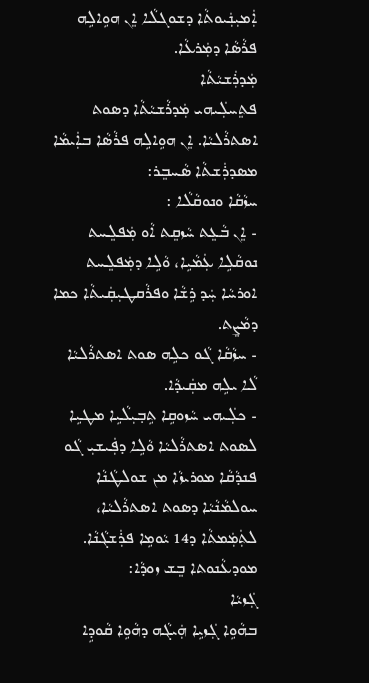ܐܲܡܝܼܢܲܝܘܬܵܐ ܕܫܘܓܠܵܐ ܐܸܢ ܗܘܹܐܠܹܗ ܦܪܵܣܵܐ ܕܡܲܪܥܵܐ.
ܡܲܕܪܲܫܝܵܬܵܐ
ܦܬܸܚܠܲܝܗܝ ܡܲܕܪܵܫܝܵܬܵܐ ܕܣܘܬ ܐܣܬܪܵܠܝܵܐ. ܐܸܢ ܗܘܹܐܠܹܗ ܦܪܵܣܵܐ ܒܐܲܝܡܵܐ ܡܣܕܪܲܫܬܵܐ ܣܵܚܒܸܪ:
ܚܙܵܩܵܐ ܘܢܘܩܵܠܵܐ :
- ܐܸܢ ܒܵܥܸܬ ܚܵܙܩܸܬ ܐܵܘ ܡܲܦܠܸܚܬ ܢܘܩܵܠܹܐ ܥܲܡܵܝܹܐ، ܘܵܠܹܐ ܕܡܲܦܠܸܚܬ ܐܘܪܚܵܐ ܚܲܕ ܪܹܫܵܐ ܘܦܪܵܩܛܝܼܩܲܝܬܵܐ ܟܡܐ ܕܡܵܨܸܬ.
- ܚܙܵܩܵܐ ܓܵܘ ܟܠܹܗ ܣܘܬ ܐܣܬܪܵܠܝܵܐ ܠܵܐ ܝܠܹܗ ܡܩܲܝܕܵܐ.
- ܟܠܲܝܗܝ ܚܵܙܘܩܹܐ ܬܹܒ݂ܝܼܠܵܝܹܐ ܡܛܝܹܐ ܠܣܘܬ ܐܣܬܪܵܠܝܵܐ ܘܵܠܹܐ ܕܦܲܝܫܝܼ ܓܵܘ ܦܢܕܵܩܵܐ ܡܘܪܝܙܵܐ ܡܢ ܫܘܠܛܵܢܵܐ ܚܘܠܡܵܢܵܝܵܐ ܕܣܘܬ ܐܣܬܪܵܠܝܵܐ، ܠܬܲܡܲܡܬܵܐ ܕ14 ܝܵܘܡܹܐ ܦܪܲܫܓܵܢܵܐ.
ܡܘܕܥܵܢܘܬܐ ܒܸܫ ܙܘܕܵܐ:
ܓܲܙܝܵܐ
ܒܗܵܘܹܐ ܓܲܙܝܹܐ ܗܲܝܓܵܗ ܕܗܵܘܹܐ ܩܵܘܕܹܐ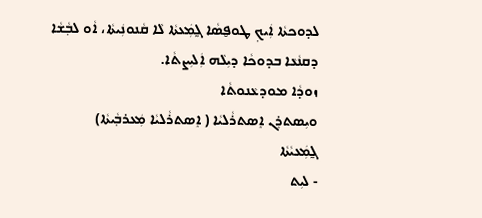ܠܕܘܟܬܵܐ ܐܲܝܟ݂ ܛܘܦ̮ܣܵܐ ܓ̰ܡܲܥܬܵܐ ܠܵܐ ܩܵܢܘܢܲܝܬܵܐ، ܐܵܘ ܠܒ݂ܵܫܵܐ ܕܩܢܵܥܵܐ ܒܕܘܟܵܐ ܕܝܼܠܵܗ ܐܲܠܝܼܨܬܵܐ.
ܙܘܕܵܐ ܡܘܕܥܵܢܘܬܵܐ
ܘܝܼܣܬܪܸܢ ܐܸܣܬܪܵܠܝܵܐ ( ܐܸܣܬܪܵܠܝܵܐ ܡܲܥܪܒ݂ܵܝܬܵܐ)
ܓ̰ܡܲܥܝܵܬܵܐ
- ܠܝܼܬ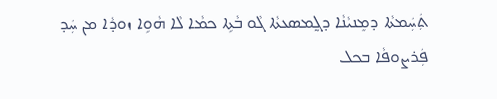ܬܲܚܲܡܬܵܐ ܕܡܸܢܝܵܢܵܐ ܕܓ̰ܡܣܥܬܵܐ ܓܵܘ ܒܵܬܹܐ ܟܡܵܐ ܠܵܐ ܗܵܘܹܐ ܙܘܕܵܐ ܡܢ ܚܲܕ ܦܲܪܨܘܦܵܐ ܒܟܠ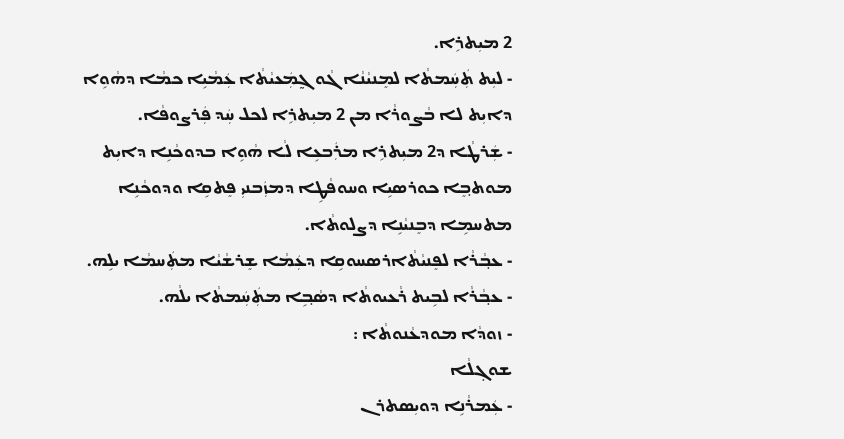2 ܡܝܼܬܪܹܐ.
- ܠܝܼܬ ܬܲܚܲܡܬܵܐ ܠܡܸܢܝܵܢܵܐ ܓܵܘ ܓ̰ܡܲܥܝܵܬܵܐ ܥܲܡܵܝܹܐ ܟܡܵܐ ܕܗܵܘܹܐ ܕܐܝܼܬ ܠܐ ܒܵܨܘܪܵܐ ܡܢ 2 ܡܝܼܬܪܹܐ ܠܟܠ ܚܲܕ ܦܲܪܨܘܦܵܐ.
- ܫܲܪܛܵܐ ܕ2 ܡܝܼܬܪܹܐ ܡܪܲܒܥܹܐ ܠܵܐ ܗܵܘܹܐ ܒܕܘܟܵܢܹܐ ܕܐܝܼܬ ܡܘܬܒ݂ܸܐ ܟܘܪܣܝܹܐ ܘܚܘܦܵܛܹܐ ܕܡܙܲܒܢܝܼ ܦܸܬܩܹܐ ܘܕܘܟܵܢܹܐ ܡܬܚܡܹܐ ܕܒܸܢܝܵܢܹܐ ܕܨܠܘܬܵܐ.
- ܥܒ݂ܵܪܵܐ ܠܦܸܢܝܵܬܵܐܪܣܚܘܩܹܐ ܕܥܲܡܵܐ ܫܸܪܫܵܝܵܐ ܡܬܲܚܡܵܐ ܝܠܹܗ.
- ܥܒ݂ܵܪܵܐ ܠܒܹܝܬ ܪܵܥܝܘܬܵܐ ܕܣܵܒ݂ܹܐ ܡܬܲܚܲܡܬܵܐ ܝܠܵܗ.
- ܙܘܕܵܐ ܡܘܕܥܵܢܘܬܵܐ :
ܫܘܓ݂ܠܵܐ
- ܥܲܡܪܵܢܹܐ ܕܘܝܼܣܬܪܢ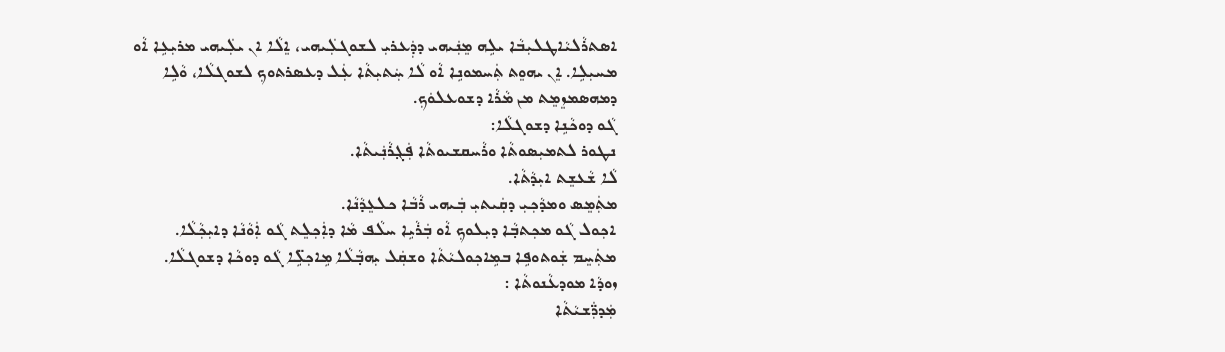ܐܣܬܪܵܠܝܵܐܛܠܝܼܒܵܐ ܝܠܹܗ ܡܸܢܲܝܗܝ ܕܕܲܥܪܝܼ ܠܫܘܓܠܲܝܗܝ، ܐܸܠܵܐ ܐܢ ܝܠܲܝܗܝ ܡܪܝܼܥܹܐ ܐܵܘ ܡܚܝܼܠܹܐ. ܐܸܢ ܝܗܘܸܬ ܬܲܚܡܘܢܹܐ ܐܵܘ ܠܵܐ ܚܲܬܝܼܬܵܐ ܥܲܠ ܕܥܣܪܬܘܟ݂ ܠܫܘܓܠܵܐ، ܘܵܠܹܐ ܕܡܗܣܡܙܸܡܸܬ ܡܢ ܡܵܪܵܐ ܕܫܘܥܠܘܿܟ݂.
ܓܵܘ ܕܘܟܵܢܹܐ ܕܫܘܓܠܵܐ:
ܢܛܘܪ ܠܬܡܝܼܣܘܬܵܐ ܘܪܵܚܩܫܝܘܬܵܐ ܦܲܓ݂ܪܵܢܲܝܬܵܐ.
ܠܵܐ ܫܵܥܫܸܬ ܐܝܼܕܵܬܵܐ.
ܡܬܲܡܸܣ ܘܡܕܵܟ݂ܝܼ ܕܩܲܝܬܝܼ ܒܲܝܗܝ ܪܵܒܵܐ ܟܠܥܸܕܵܢܵܐ.
ܐܟ݂ܘܠ ܓܵܘ ܡܟ݂ܬܒ݂ܵܐ ܕܝܼܠܘܟ݂ ܐܵܘ ܒܲܪܵܝܹܐ ܚܠܵܦ ܡܵܐ ܕܐܲܟ݂ܠܸܬ ܓܵܘ ܐܲܘܵܢܵܐ ܕܐܝܼܟ݂ܵܠܵܐ.
ܡܬܲܚܸܡ ܫܲܘܬܘܦܹܐ ܒܡܹܐܟ݂ܘܠܝܵܬܵܐ ܘܫܩܲܠ ܝܼܗܒ݂ܵܠܵܐ ܡܹܐܟ݂ܠܹ̈ܐ ܓܵܘ ܕܘܟܵܐ ܕܫܘܓܠܵܐ.
ܙܘܕܵܐ ܡܘܕܥܵܢܘܬܵܐ :
ܡܲܕܪ̈ܲܫܝܵܬܵܐ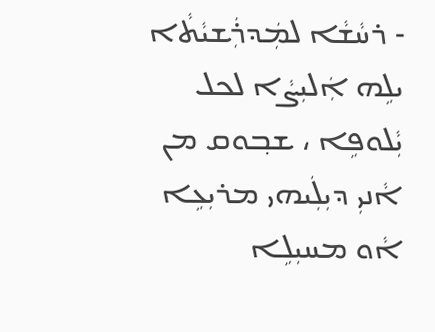- ܪܚܵܫܵܐ ܠܡܲܕܪܲܫܝܵܬܵܐ ܝܠܹܗ ܐܲܠܝܼܨܵܐ ܠܟܠ ܝܼܵܠܘܦܹܐ ، ܫܒ݂ܘܩ ܡܢ ܐܵܢܝܼ ܕܝܼܠܲܝܗܝ ܡܪܝܼܥܹܐ ܐܵܘ ܡܚܝܼܠܹܐ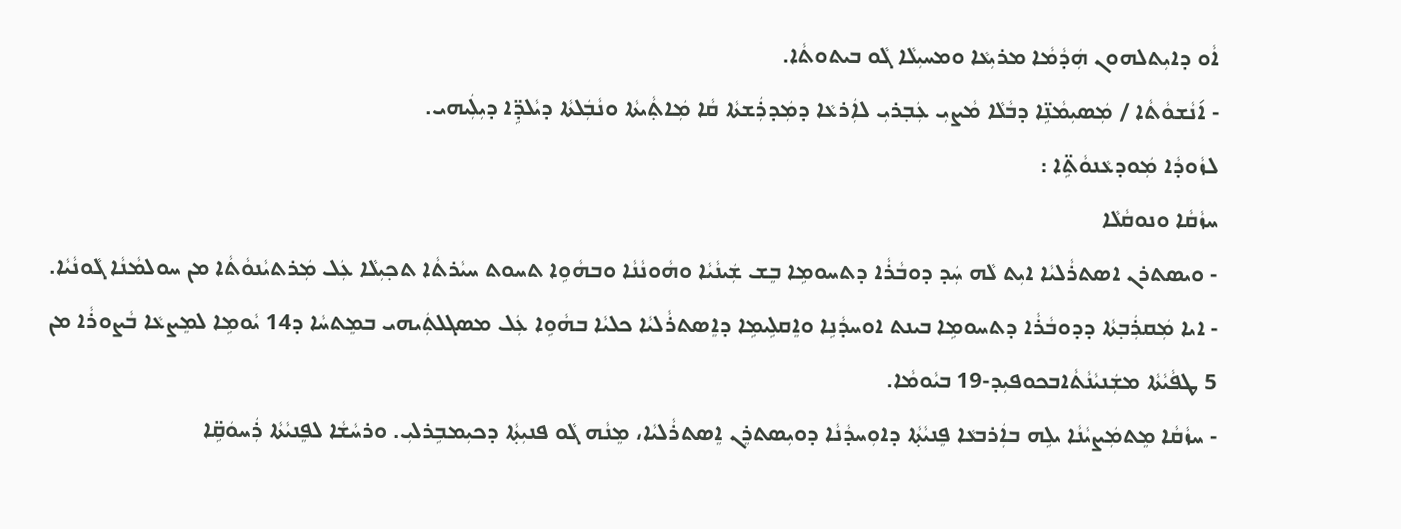ܐܵܘ ܕܐܝܼܬܠܗܘܢ ܗܲܕܵܡܵܐ ܡܪܝܼܥܵܐ ܘܡܚܝܼܠܵܐ ܓܵܘ ܒܝܬܘܬܵܐ.
- ܐ݇ܢܵܫܘܵܬܵܐ / ܡܲܣܝܼܡܵܢܹ̈ܐ ܕܒܵܠܵܐ ܡܵܨܝܼ ܥܲܒ݂ܪܝܼ ܠܐܲܪܥܵܐ ܕܡܲܕܪܲܫܬܵܐ ܩܵܐ ܡܲܐܬ݂ܵܝܬܵܐ ܘܢܵܒܲܠܬܵܐ ܕܝܵܠܕܹ̈ܐ ܕܝܼܠܲܝܗܝ.
ܠܙܵܘܕܵܐ ܡܲܘܕܥܵܢܘܵܬܹ̈ܐ :
ܚܙܵܩܵܐ ܘܢܘܩܵܠܵܐ
- ܘܝܣܬܪܢ ܐܣܬܪܵܠܝܵܐ ܐܝܼܬ ܠܵܗ ܚܲܕ ܕܘܒܵܪܵܐ ܕܬܚܘܡܹܐ ܒܸܫ ܫܲܝܢܵܝܵܐ ܘܗܵܘܢܵܢܵܐ ܘܒܗܵܘܹܐ ܬܚܘܬ ܚܝܵܪܬܵܐ ܬܟ݂ܝܼܠܵܐ ܥܲܠ ܡܲܪܬܝܵܢܘܵܬܵܐ ܡܢ ܚܘܠܡܵܢܵܐ ܓܵܘܢܵܝܵܐ.
- ܐܝܐ ܡܲܩܪܲܒ݂ܬܵܐ ܕܕܘܒܵܪܵܐ ܕܬܚܘܡܹܐ ܒܝܢܬ ܐܘܚܕܵܢܹܐ ܘܐܸܩܠܹܝܡܹܐ ܕܐܸܣܬܪܵܠܝܵܐ ܟܠܝܵܐ ܒܗܵܘܹܐ ܥܲܠ ܡܣܓܠܬܲܝܗܝ ܒܡܸܬܚܵܐ ܕ14 ܝܵܘܡܹܐ ܠܡܸܨܥܵܐ ܒܵܨܘܪܵܐ ܡܢ 5 ܛܦܵܝܵܬܵܐ ܡܫܲܢܝܵܢܵܬܵܐܒܟܘܦܝܼܕ-19 ܒܝܵܘܡܵܐ.
- ܚܙܵܩܵܐ ܡܸܬܡܲܨܝܵܢܵܐ ܝܠܹܗ ܒܐܲܪܒܥܵܐ ܦܸܢܝܵܬ݂ܵܐ ܕܐܘܼܚܕܵܢܵܐ ܕܘܝܼܣܬܪܸܢ ܐܸܣܬܪܵܠܝܵܐ، ܡܸܢܵܗ ܓܵܘ ܦܢܝܼܬ݂ܵܐ ܕܟܝܼܡܒܹܪܠܝܼ. ܘܪܚܵܫܵܐ ܠܦܸܢܝܵܬܵܐ ܪܲܚܘܿܩܹ̈ܐ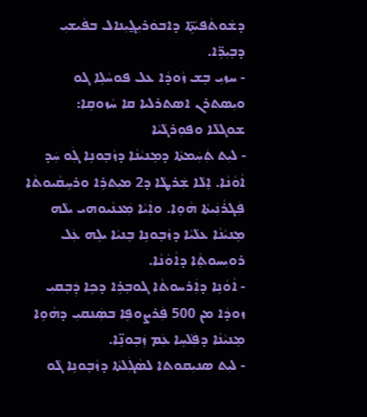ܕܫܵܘܬܵܦܝܵܬܹ̈ܐ ܕܐܒܘܿܪܝܼܓ̰ܝܼܢܐܠ ܒܦܵܝܫܝܼ ܕܒ݂ܝܼܪܹ̈ܐ.
- ܚܙܝܼ ܒܸܫ ܙܵܘܕܵܐ ܥܠ ܦܘܚܵܠܹܐ ܓܘ ܘܝܼܣܬܪܢ ܐܣܬܪܠܝܐ ܩܐ ܚܵܙܘܩܹܐ:
ܫܘܓܠܵܐ ܘܦܘܼܪܓܵܝܵܐ
- ܠܝܼܬ ܬܲܚܲܡܬܵܐ ܕܡܸܢܝܵܢܵܐ ܕܙܵܒ݂ܘܢܹܐ ܓܲܘ ܚܲܕ ܐܵܘܵܢܵܐ. ܐܸܠܵܐ ܫܲܪܛܵܐ ܕ2 ܡܝܼܬܪܹܐ ܘܪܚܸܩܵܝܘܬܵܐ ܦܲܓܪܵܢܲܝܬܵܐ ܗܵܘܸܐ. ܘܐܲܝܵܐ ܡܲܥܢܵܝܘܗܝ ܝܠܵܗ ܡܸܢܝܵܢܵܐ ܥܠܵܝܵܐ ܕܙܵܒ݂ܘܢܹܐ ܒܸܢܝܵܐ ܝܠܹܗ ܥܲܠ ܪܘܝܼܚܘܬ݂ܵܐ ܕܐܵܘܵܢܵܐ.
- ܐܵܘܵܢܹܐ ܕܐܲܪܚܘܬܵܐ ܓܘܒ݂ܪܹܐ ܕܟܹܐ ܕܲܒ݂ܩܝܼ ܙܘܕܵܐ ܡܢ 500 ܦܲܪܨܘܦܹܐ ܒܣܲܢܩܝܼ ܕܗܵܘܹܐ ܡܸܢܝܵܢܵܐ ܕܦܲܠܵܚܹܐ ܥܲܡ ܙܲܒ݂ܘܢܹ̈ܐ.
- ܠܝܼܬ ܣܢܝܼܩܘܬܐ ܠܣܵܓܲܠܬܵܐ ܕܙܵܒ݂ܘܢܹܐ ܓܵܘ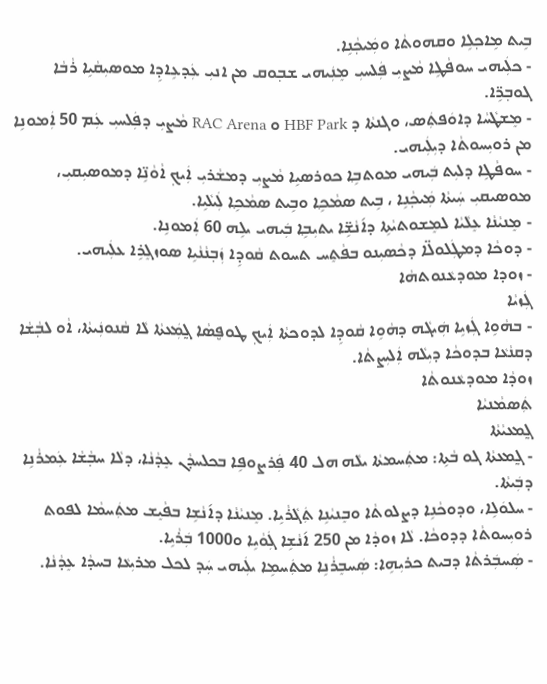ܒܹܝܬ ܡܹܐܟ݂ܠܹܐ ܘܩܗܘܬܵܐ ܘܡܲܝܟ݂ܵܢܹܐ.
- ܟܠܲܝܗܝ ܚܘܦܵܛܹܐ ܡܵܨܝܼ ܦܲܠܚܝܼ ܡܸܢܲܝܗܝ ܫܒ݂ܘܩ ܡܢ ܐܢܝܼ ܥܲܕܥܹܐܕܹܐ ܡܘܣܝܼܩܵܝܹܐ ܪܵܒܵܐ ܓܘܒ݂ܪܹ̈ܐ.
- ܡܸܫܛܵܚܵܐ ܕܐܘܿܦܬܲܣ، ܘܓܢܬܵܐ ܕ HBF Park ܘ RAC Arena ܡܵܨܝܼ ܕܦܲܠܚܝܼ ܥܲܡ 50 ܐܲܡܘܢܹܐ ܡܢ ܪܘܝܼܚܘܬܵܐ ܕܝܼܠܲܝܗܝ.
- ܚܘܦܵܛܹܐ ܕܠܝܼܬ ܒܲܝܗܝ ܡܘܬܒ݂ܹܐ ܟܘܪܣܝܹܐ ܡܵܨܝܼ ܕܡܫܵܪܝܼ ܐܲܝܟ݂ ܐܵܘܵܢܹ̈ܐ ܕܡܘܣܝܼܩܝܼ، ܡܘܣܝܩܝܼ ܚܲܝܬܵܐ ܡܲܝܟ݂ܵܢܹܐ ، ܒܹܝܬ ܣܡܵܟ݂ܹܐ ܘܒܹܝܬ ܣܡܵܟ݂ܹܐ ܠܲܝܠܵܝܹܐ.
- ܡܸܢܝܵܢܵܐ ܥܸܠܵܝܵܐ ܠܡܸܫܘܬܝܵܬܹܐ ܕܐ݇ܢܵܫܹ̈ܐ ܝܬܝܼܒ݂ܹܐ ܒܲܝܗܝ ܝܠܹܗ 60 ܐܲܡܘܢܹܐ.
- ܕܘܟܵܐ ܕܡܛܲܠܘܠ̈ܐ ܕܟܵܣܝܼܢܘ ܒܦܵܬܸܚ ܬܚܘܬ ܩܵܘܕܹܐ ܙܲܒ݂ܢܵܢܵܝܹܐ ܣܘܙܓܸܪܹܐ ܥܠܲܝܗܝ.
- ܙܘܕܐ ܡܘܕܥܵܢܘܬܗܵܐ
ܓܲܙܝܵܐ
- ܒܗܵܘܹܐ ܓܲܙܝܹܐ ܗܲܝܓܵܗ ܕܗܵܘܹܐ ܩܵܘܕܹܐ ܠܕܘܟܬܵܐ ܐܲܝܟ݂ ܛܘܦ̮ܣܵܐ ܓ̰ܡܲܥܬܵܐ ܠܵܐ ܩܵܢܘܢܲܝܬܵܐ، ܐܵܘ ܠܒ݂ܵܫܵܐ ܕܩܢܵܥܵܐ ܒܕܘܟܵܐ ܕܝܼܠܵܗ ܐܲܠܝܼܨܬܵܐ.
ܙܘܕܵܐ ܡܘܕܥܵܢܘܬܵܐ
ܬܲܣܡܵܢܝܵܐ
ܓ̰ܡܥܝܵܬܵܐ
- ܓ̰ܡܥܬܵܐ ܓܘ ܒܵܬܹܐ: ܡܬܲܚܡܬܵܐ ܝܠܵܗ ܗܠ 40 ܦܲܪܨܘܦܹܐ ܒܟܠܚܕܵܢ ܥܸܕܵܢܵܐ، ܕܠܵܐ ܚܒ݂ܵܫܵܐ ܥܲܡܪܵܢܹܐ ܕܒܲܝܬܵܐ.
- ܚܠܘܿܠܹܐ، ܘܕܘܟܵܢܹܐ ܕܨܠܘܬܵܐ ܘܒܸܢܝܵܢܹܐ ܬܲܓܵܪܵܝܹܐ. ܡܸܢܝܵܢܵܐ ܕܐ݇ܢܵܫܹܐ ܒܦܵܝܸܫ ܡܬܲܚܡܵܐ ܠܦܘܬ ܪܘܝܼܚܘܬܵܐ ܕܕܘܟܵܐ. ܠܵܐ ܙܘܕܵܐ ܡܢ 250 ܐ݇ܢܵܫܹܐ ܓܲܘܵܝܹܐ ܘ1000 ܒܲܪܵܝܹܐ.
- ܣܲܚܒܲܪܬܵܐ ܕܒܝܬ ܟܪܝܼܗܹܐ: ܣܲܚܒܸܪܵܢܹܐ ܡܬܲܚܡܹܐ ܝܠܲܝܗܝ ܚܲܕ ܠܟܠ ܡܪܝܼܥܵܐ ܒܚܕܵܐ ܥܸܕܵܢܵܐ.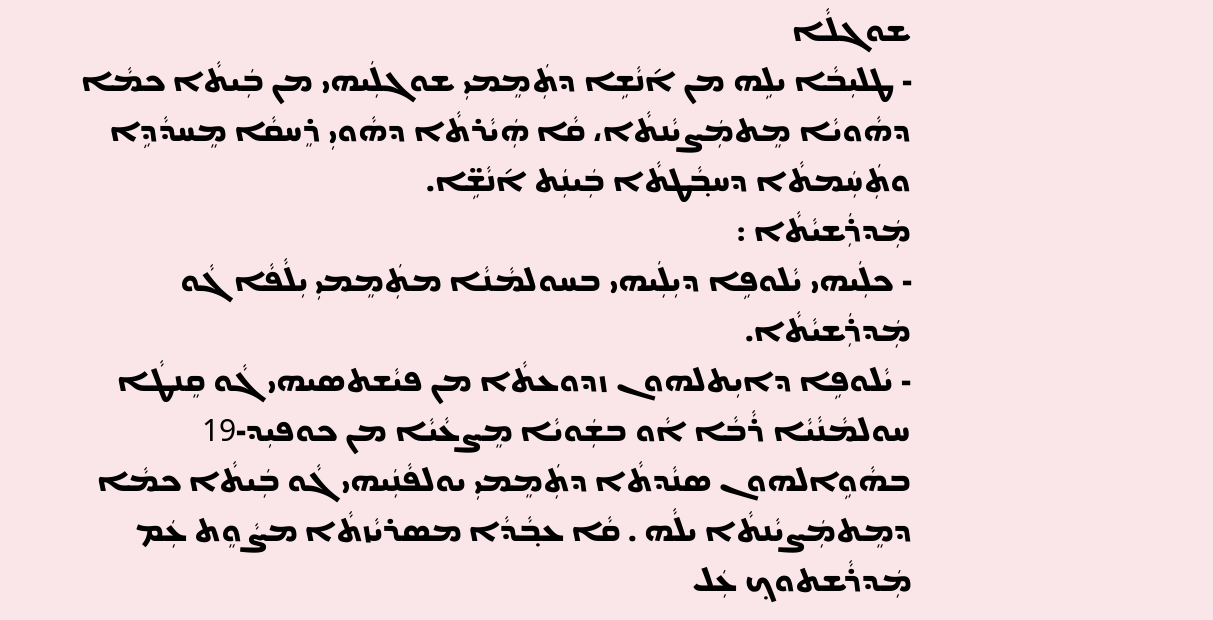ܫܘܓܠܵܐ
- ܛܠܝܼܒܵܐ ܝܠܹܗ ܡܢ ܐ݇ܢܵܫܹܐ ܕܬܲܡܸܡܝܼ ܫܘܓܠܲܝܗܝ ܡܢ ܒܲܝܬܵܐ ܟܡܵܐ ܕܗܵܘܝܵܐ ܡܸܬܡܲܨܝܵܢܬܵܐ، ܩܵܐ ܗܲܝܵܪܬܵܐ ܕܗܵܘܝܼ ܪܸܚܩܵܐ ܡܸܚܕܵܕܹܐ ܘܬܲܚܲܡܬܵܐ ܕܚܒ݂ܵܛܬܵܐ ܒܲܝܢܲܬ ܐ݇ܢܵܫܹ̈ܐ.
ܡܲܕܪܲܫܝܵܬܵܐ :
- ܟܠܲܝܗܝ ܝܵܠܘܦܹܐ ܕܝܼܠܲܝܗܝ ܒܚܘܠܡܵܢܵܐ ܡܬܲܡܸܡܝܼ ܝܼܠܵܦܵܐ ܓܵܘ ܡܲܕܪܲܫܝܵܬܵܐ.
- ܝܵܠܘܦܹܐ ܕܐܝܼܬܠܗܘܢ ܙܕܘܥܬܵܐ ܡܢ ܦܝܵܫܬܣܝܗܝ ܓܵܘ ܩܸܢܛܵܐ ܚܘܠܡܵܢܵܝܵܐ ܪܵܒܵܐ ܐܵܘ ܒܫܲܘܝܵܐ ܡܸܨܥܵܝܵܐ ܡܢ ܟܘܦܝܼܕ-19 ܒܗܵܘܹܐܠܗܘܢ ܣܢܵܕܬܵܐ ܕܬܲܡܸܡܝܼ ܝܘܠܦܵܢܲܝܗܝ ܓܵܘ ܒܲܝܬܵܐ ܟܡܵܐ ܕܡܸܬܡܲܨܝܵܢܬܵܐ ܝܠܵܗ . ܩܵܐ ܥܒ݂ܵܕܵܐ ܡܣܪܝܵܙܬܵܐ ܡܨܵܘܸܬ ܥܲܡ ܡܲܕܪܵܫܬܘܟ݂ ܥܲܠ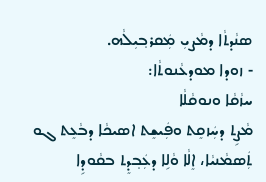ܣܢܵܕܬܵܐ ܕܡܵܨܝܼ ܡܲܩܪܒ݂ܝܼܠܵܗ.
- ܙܘܕܐ ܡܘܕܥܵܢܘܬܵܐ:
ܚܙܵܩܵܐ ܘܢܘܩܵܠܵܐ
ܡܵܨܹܬ ܕܚܲܙܩܸܬ ܘܦܲܝܫܸܬ ܐܣܝܟܵܐ ܕܒܵܥܸܬ ܓܘ ܬܲܣܡܵܢܝܵܐ، ܐܸܠܵܐ ܘܵܠܹܐ ܕܥܲܒ݂ܕܸܬ ܒܩܵܘܕܹܐ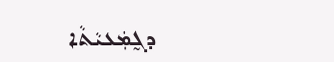ܕܓ̰ܡܲܥܝܵܬܵܐ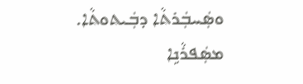ܘܣܲܚܒܲܪܬܵܐ ܕܒܲܝܬܘܬܵܐ.
ܡܣܲܦܪܵܢܹܐ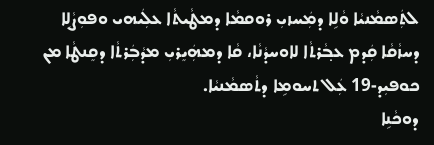ܠܬܲܣܡܵܢܝܵܐ ܘܵܠܹܐ ܕܡܲܚܙܝܼ ܪܘܩܡܵܐ ܕܡܛܵܝܬܵܐ ܥܠܲܝܗܝ ܘܦܘܼܨܵܠܹܐ ܕܚܙܵܩܵܐ ܩܲܕܡ ܥܒ݂ܵܪܬܵܐ ܠܐܘܚܕܵܢܵܐ، ܩܵܐ ܕܡܗܲܝܸܪܝܼ ܡܕܵܒܲܪܬܵܐ ܕܩܸܢܛܵܐ ܡܢ ܟܘܦܝܼܕ-19 ܥܲܠ ܬܚܘܡܹܐ ܕܬܵܣܡܵܢܝܵܐ.
ܕܘܟܵܢܹܐ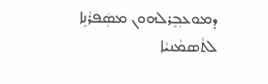ܕܡܘܥܒ݂ܸܪܠܗܘܢ ܡܣܲܦܪܵܢܹܐ ܠܬܵܣܡܵܢܝܵܐ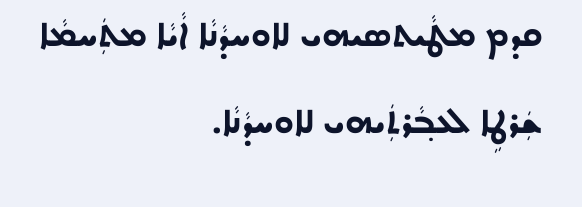ܩܕܡ ܡܛܵܝܬܣܝܗܝ ܠܐܘܚܕܵܢܵܐ ܐܵܝܵܐ ܡܬܲܚܡܵܐ ܫܲܪܛܹܐ ܠܥܒ݂ܵܪܬܲܝܗܝ ܠܐܘܚܕܵܢܵܐ.